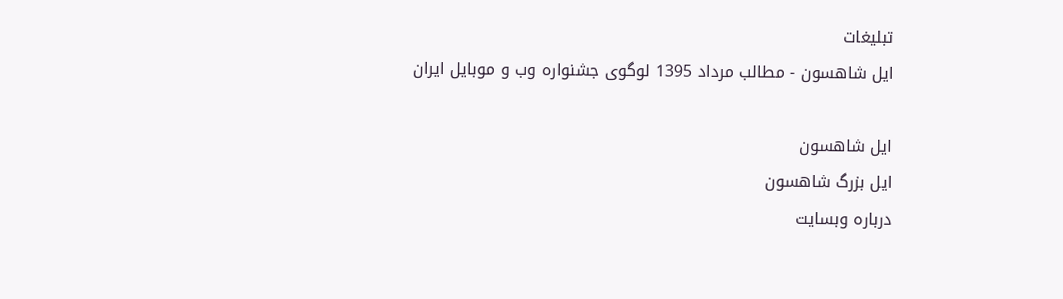تبلیغات
ایل شاهسون - مطالب مرداد 1395 لوگوی جشنواره وب و موبایل ایران

ایل شاهسون
ایل بزرگ شاهسون
درباره وبسایت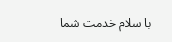با سلام خدمت شما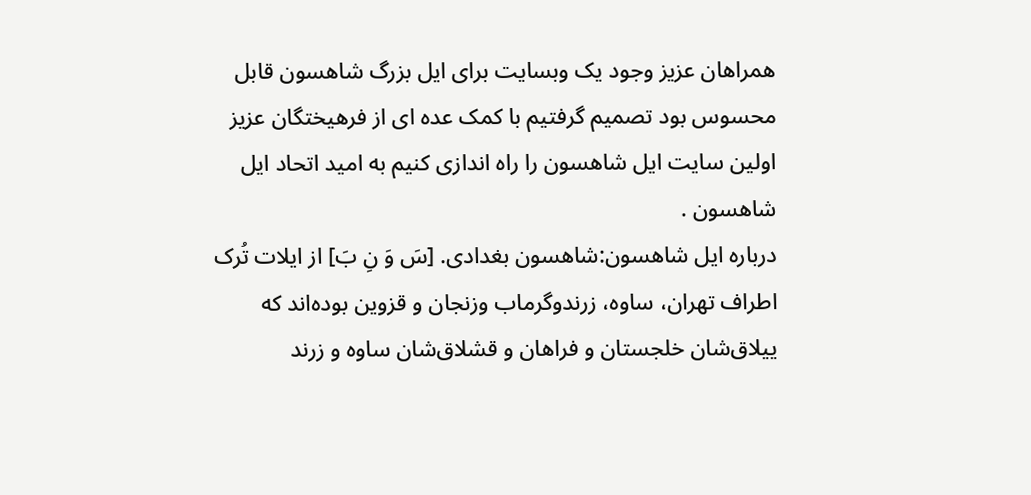همراهان عزیز وجود یک وبسایت برای ایل بزرگ شاهسون قابل محسوس بود تصمیم گرفتیم با کمک عده ای از فرهیختگان عزیز اولین سایت ایل شاهسون را راه اندازی کنیم به امید اتحاد ایل شاهسون .
درباره ایل شاهسون:شاهسون بغدادی. [سَ وَ نِ بَ] از ایلات تُرک اطراف تهران، ساوه، زرندوگرماب وزنجان و قزوین بوده‌اند که ییلاق‌شان خلجستان و فراهان و قشلاق‌شان ساوه و زرند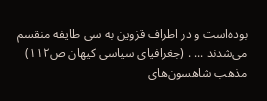بوده‌است و در اطراف قزوین به سی طایفه منقسم می‌شدند ... . (جغرافیای سیاسی کیهان ص۱۱۲)
مذهب شاهسون‌های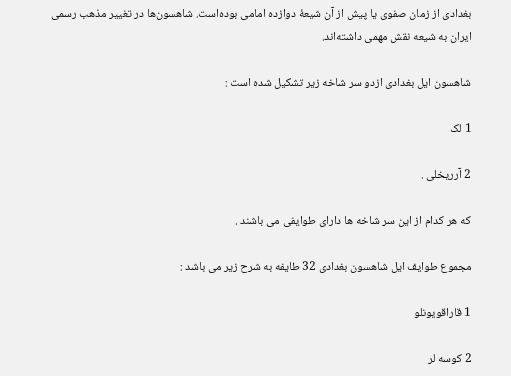بغدادی از زمان صفوی یا پیش از آن شیعهٔ دوازده امامی بوده‌است. شاهسون‌ها در تغییر مذهب رسمی ایران به شیعه نقش مهمی داشته‌اند.

شاهسون ایل بغدادی ازدو سر شاخه زیر تشکیل شده است :

1 لک

2 آرریخلی .

که هر کدام از این سر شاخه ها دارای طوایفی می باشند .

مجموع طوایف ایل شاهسون بغدادی 32 طایفه به شرح زیر می باشد :

1 قاراقویونلو

2 کوسه لر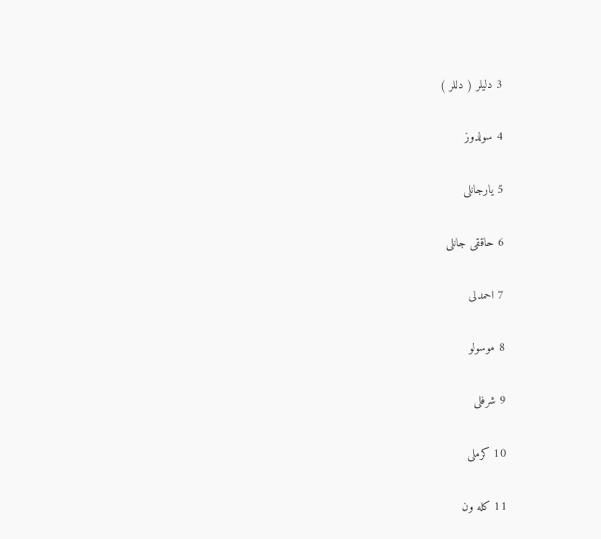3 دلیلر ( دللر )

4 سولدوز

5 یارجانلی

6 حاققی جانلی

7 احمدلی

8 موسولو

9 شرفلی

10 کرملی

11 کله ون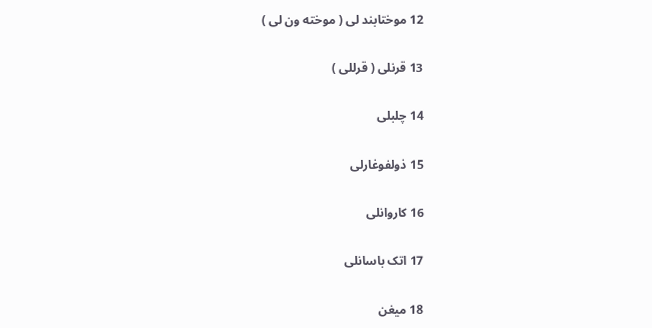12 موختابند لی ( موخته ون لی )

13 قرنلی ( قرللی )

14 چلبلی

15 ذولفوغارلی

16 کاروانلی

17 اتک باسانلی

18 میغن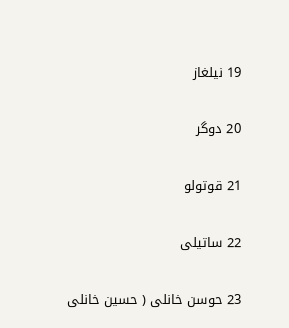19 نیلغاز

20 دوگر

21 قوتولو

22 ساتیلی

23 حوسن خانلی ( حسین خانلی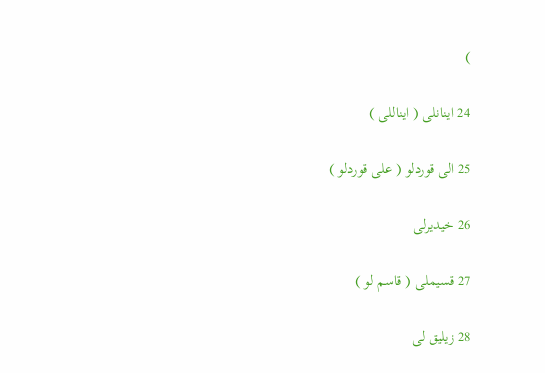)

24 اینانلی ( ایناللی )

25 الی قوردلو ( علی قوردلو )

26 خیدیرلی

27 قسیملی ( قاسم لو )

28 زیلیق لی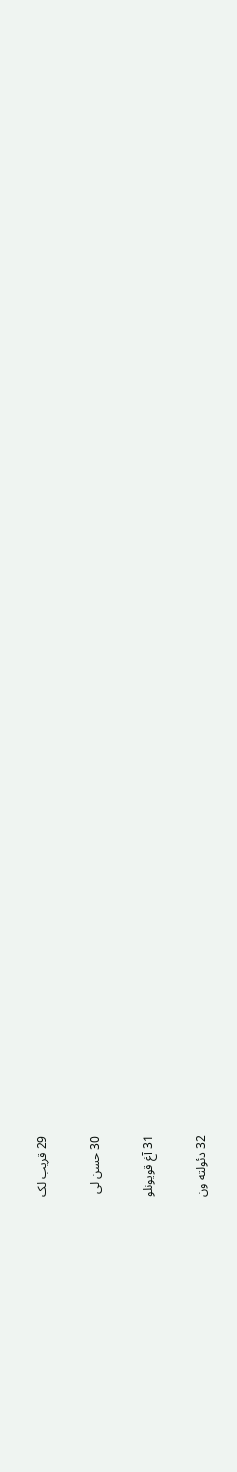29 قریب لک

30 حسن لی

31 آغ قویونلو

32 دئولته ون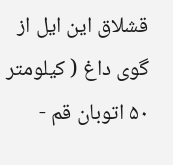قشلاق این ایل از گوی داغ ( کیلومتر ۵۰ اتوبان قم -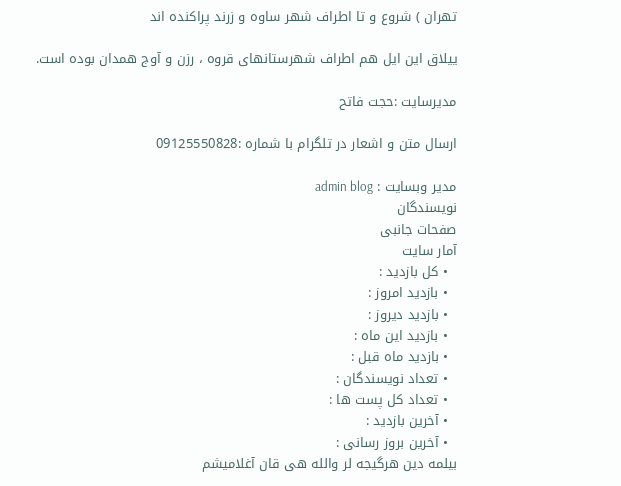تهران ) شروع و تا اطراف شهر ساوه و زرند پراکنده اند

ییلاق این ایل هم اطراف شهرستانهای قروه ، رزن و آوج همدان بوده است.

مدیرسایت :حجت فاتح

ارسال متن و اشعار در تلگرام با شماره :09125550828

مدیر وبسایت : admin blog
نویسندگان
صفحات جانبی
آمار سایت
  • کل بازدید :
  • بازدید امروز :
  • بازدید دیروز :
  • بازدید این ماه :
  • بازدید ماه قبل :
  • تعداد نویسندگان :
  • تعداد کل پست ها :
  • آخرین بازدید :
  • آخرین بروز رسانی :
بیلمه دین هرگیجه لر والله هی قان آغلامیشم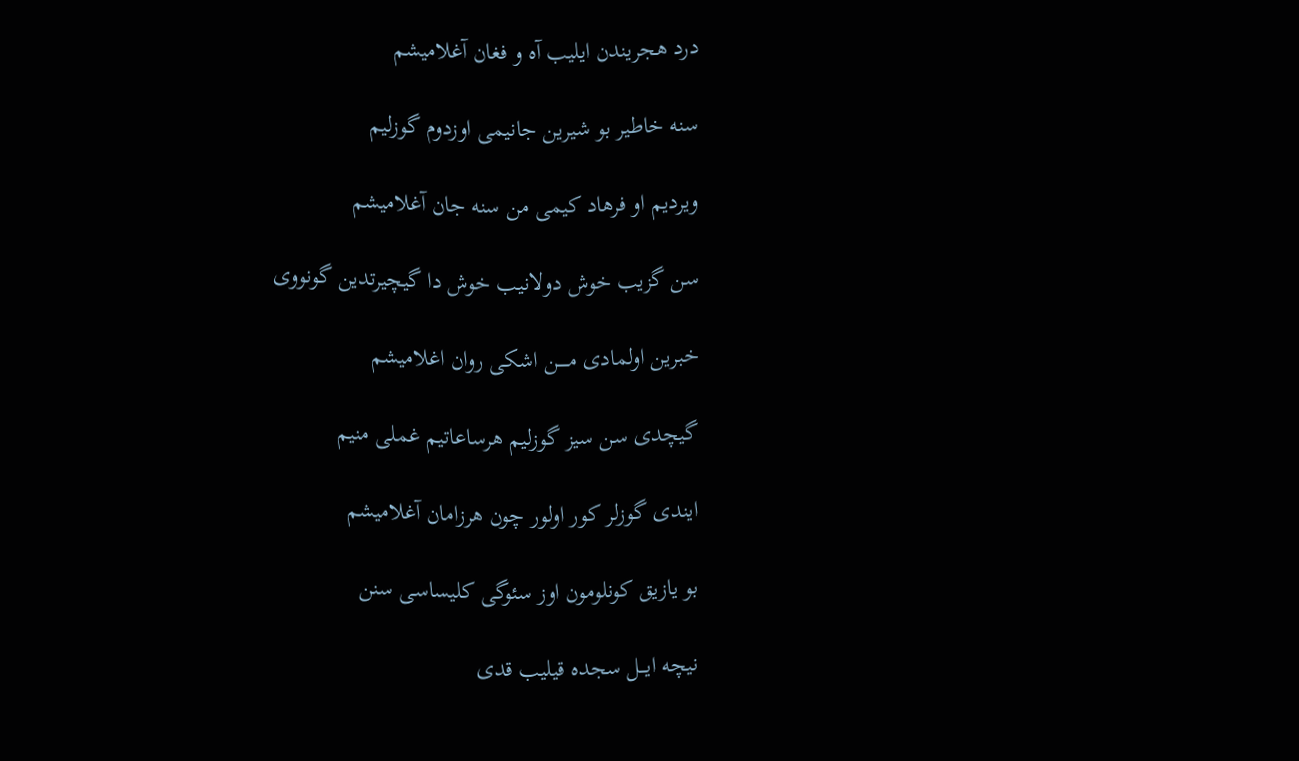درد هجریندن ایلیب آه و فغان آغلامیشم

سنه خاطیر بو شیرین جانیمی اوزدوم گوزلیم

ویردیم او فرهاد کیمی من سنه جان آغلامیشم

سن گزیب خوش دولانیب خوش دا گیچیرتدین گونووی

خبرین اولمادی مـــــن اشکی روان اغلامیشم

گیچدی سن سیز گوزلیم هرساعاتیم غملی منیم

ایندی گوزلر کور اولور چون هرزامان آغلامیشم

بو یازیق کونلومون اوز سئوگی کلیساسی سنن

نیچه ایـــل سجده قیلیب قدی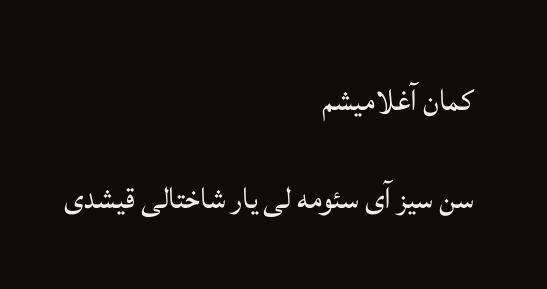کمان آغلامیشم

سن سیز آی سئومه لی یار شاختالی قیشدی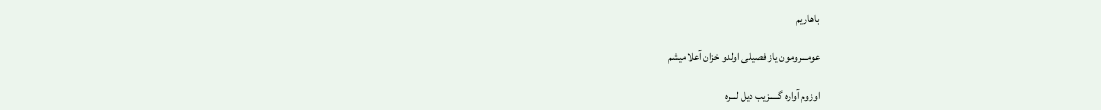باهاریم

عومـــرومون یاز فصیلی اولدو خزان آعلامیشم

اوزوم آواره گـــــزیب دیل لـــره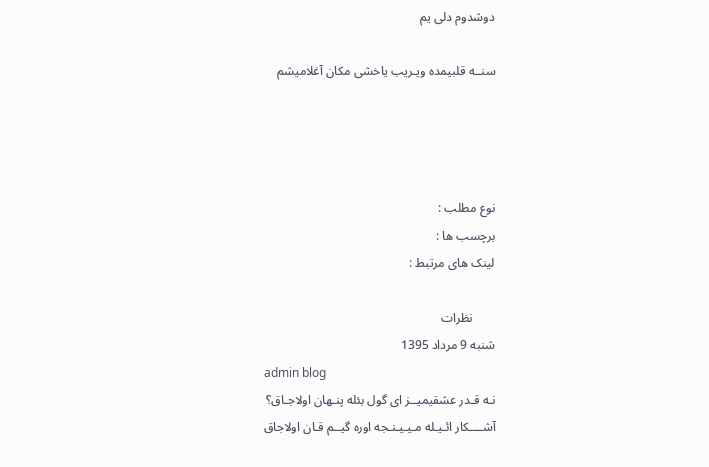دوشدوم دلی یم

سنــه قلبیمده ویـریب یاخشی مکان آغلامیشم




نوع مطلب :
برچسب ها :
لینک های مرتبط :

       نظرات
شنبه 9 مرداد 1395
admin blog
نـه قـدر عشقیمیــز ای گول بئله پنـهان اولاجـاق؟
آشــــکار ائـیـله مـیـیـنـجه اوره گیــم قـان اولاجاق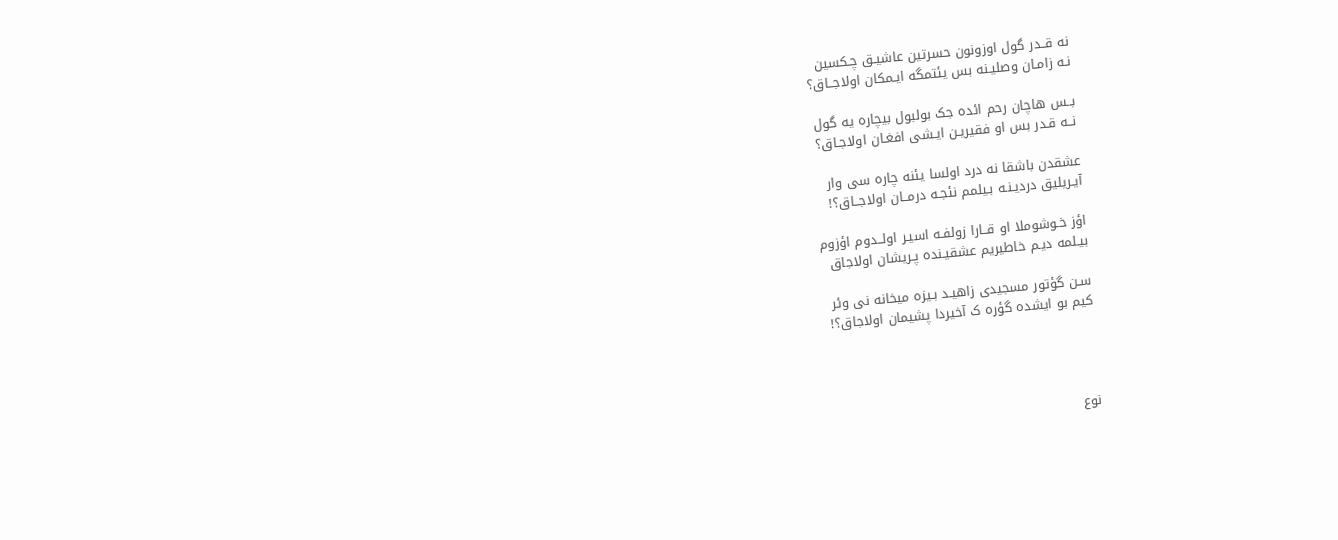نه قــدر گول اوزونون حسرتین عاشیـق چـکسین
نـه زامـان وصلیـنه بس یئتمگه ایـمکان اولاجــاق؟

بــس هاچان رحم ائده جک بولبول بیچاره یه گول
نــه قـدر بس او فقیریـن ایـشی افغـان اولاجـاق؟

عشقدن باشقا نه درد اولسا یئنه چاره سی وار
آیـریلیق دردیـنـه بـیلمم نئجـه درمــان اولاجــاق؟!

اؤز خـوشوملا او قــارا زولفـه اسیـر اولــدوم اؤزوم
بیـلمه دیـم خاطیریم عشقیـنده پـریشان اولاجاق

سـن گؤتور مسجیدی زاهیـد بـیزه میخانه نی وئر
کیم بو ایشده گؤره ک آخیردا پشیمان اولاجاق؟!




نوع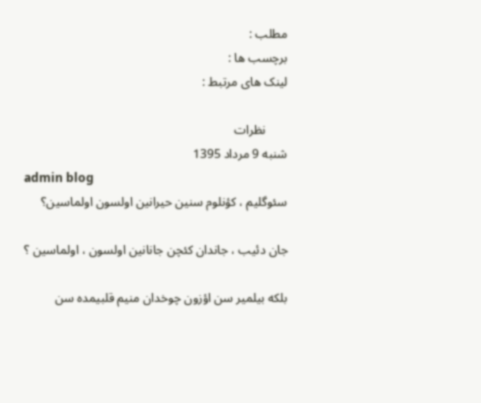مطلب :
برچسب ها :
لینک های مرتبط :

       نظرات
شنبه 9 مرداد 1395
admin blog
سئوگلیم ، کؤنلوم سنین حیرانین اولسون اولماسین؟

جان دئیب ، جاندان کئچن جانانین اولسون ، اولماسین ؟

بلکه بیلمیر سن اؤزون چوخدان منیم قلبیمده سن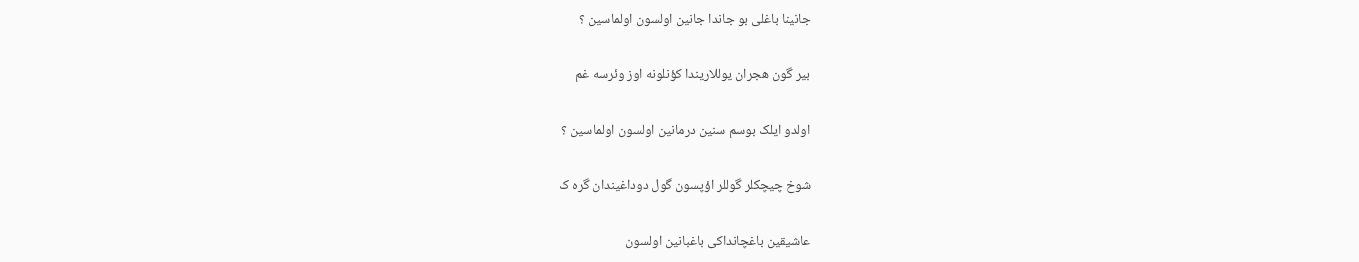جانینا باغلی بو جاندا جانین اولسون اولماسین ؟

بیر گون هجران یوللاریندا کؤنلونه اوز وئرسه غم

اولدو ایلک بوسم سنین درمانین اولسون اولماسین ؟

شوخ چیچکلر گوللر اؤپسون گول دوداغیندان گره ک

عاشیقین باغچانداکی باغبانین اولسون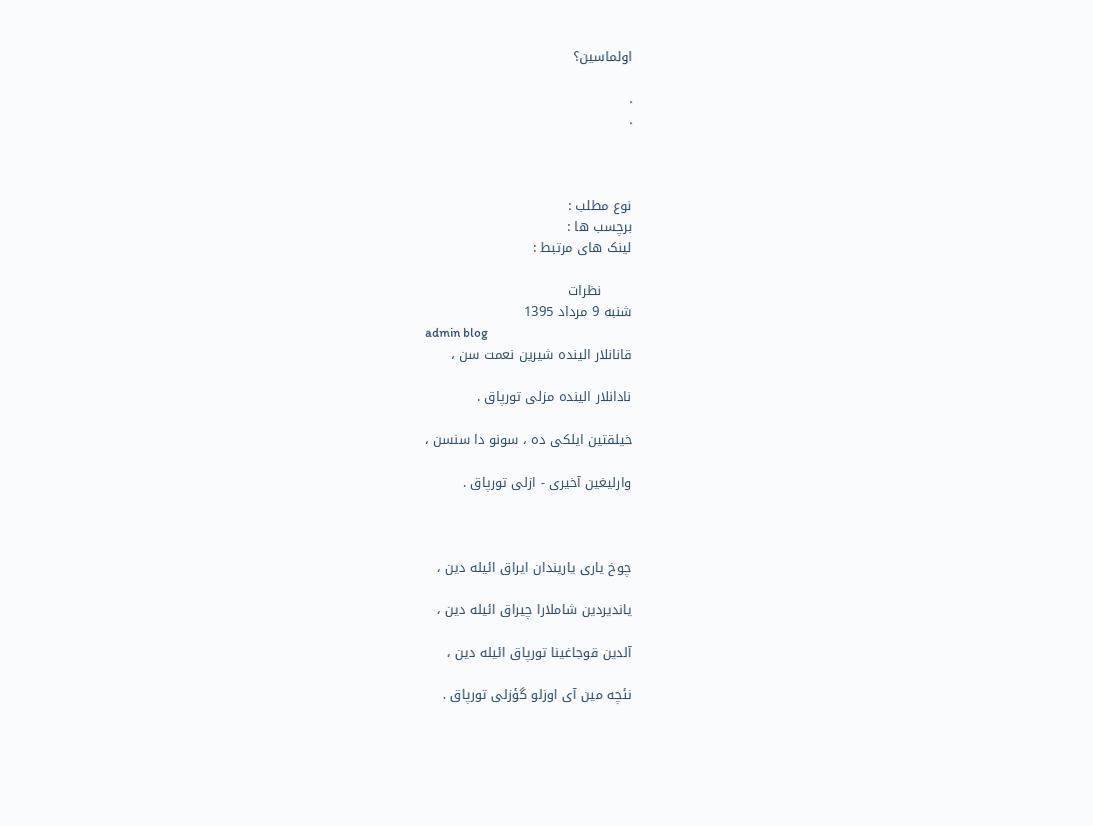اولماسین؟

.
.



نوع مطلب :
برچسب ها :
لینک های مرتبط :

       نظرات
شنبه 9 مرداد 1395
admin blog
قانانلار الینده شیرین نعمت سن ،

نادانلار الینده مزلی تورپاق .

خیلقتین ایلکی ده ، سونو دا سنسن ،

وارلیغین آخیری - ازلی تورپاق .



چوخ یاری یاریندان ایراق ائیله دین ،

یاندیردین شاملارا چیراق ائیله دین ،

آلدین قوجاغینا تورپاق ائیله دین ،

نئچه مین آی اوزلو گؤزلی تورپاق .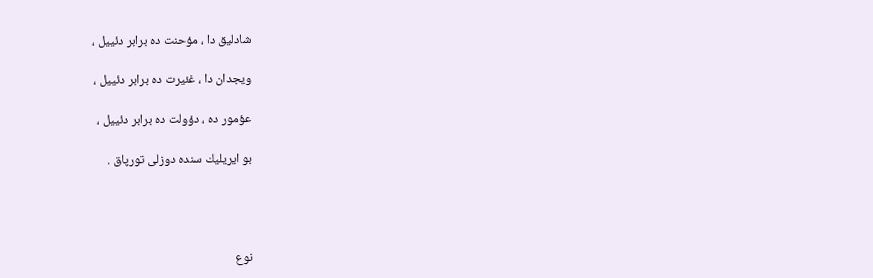شادلیق دا ، مؤحنت ده برابر دئییل ،

ویجدان دا ، غئیرت ده برابر دئییل ،

عؤمور ده ، دؤولت ده برابر دئییل ،

بو ایریلیك سنده دوزلی تورپاق .




نوع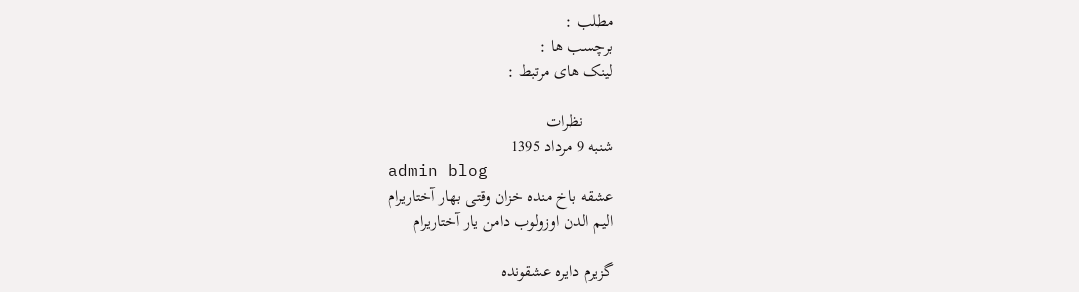مطلب :
برچسب ها :
لینک های مرتبط :

       نظرات
شنبه 9 مرداد 1395
admin blog
عشقه باخ منده خزان وقتی بهار آختاریرام
الیم الدن اوزولوب دامن یار آختاریرام

گزیرم دایره عشقونده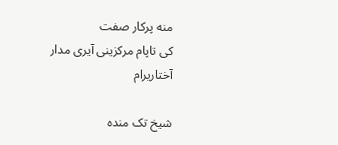منه پرکار صفت
کی تاپام مرکزینی آیری مدار آختاریرام

شیخ تک منده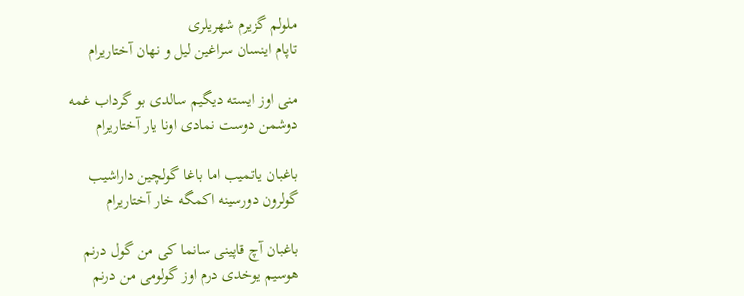ملولم گزیرم شهریلری
تاپام اینسان سراغین لیل و نهان آختاریرام

منی اوز ایسته دیگیم سالدی بو گرداب غمه
دوشمن دوست نمادی اونا یار آختاریرام

باغبان یاتمیب اما باغا گولچین داراشیب
گولرون دورسینه اکمگه خار آختاریرام

باغبان آچ قاپینی سانما کی من گول درنم
هوسیم یوخدی درم اوز گولومی من درنم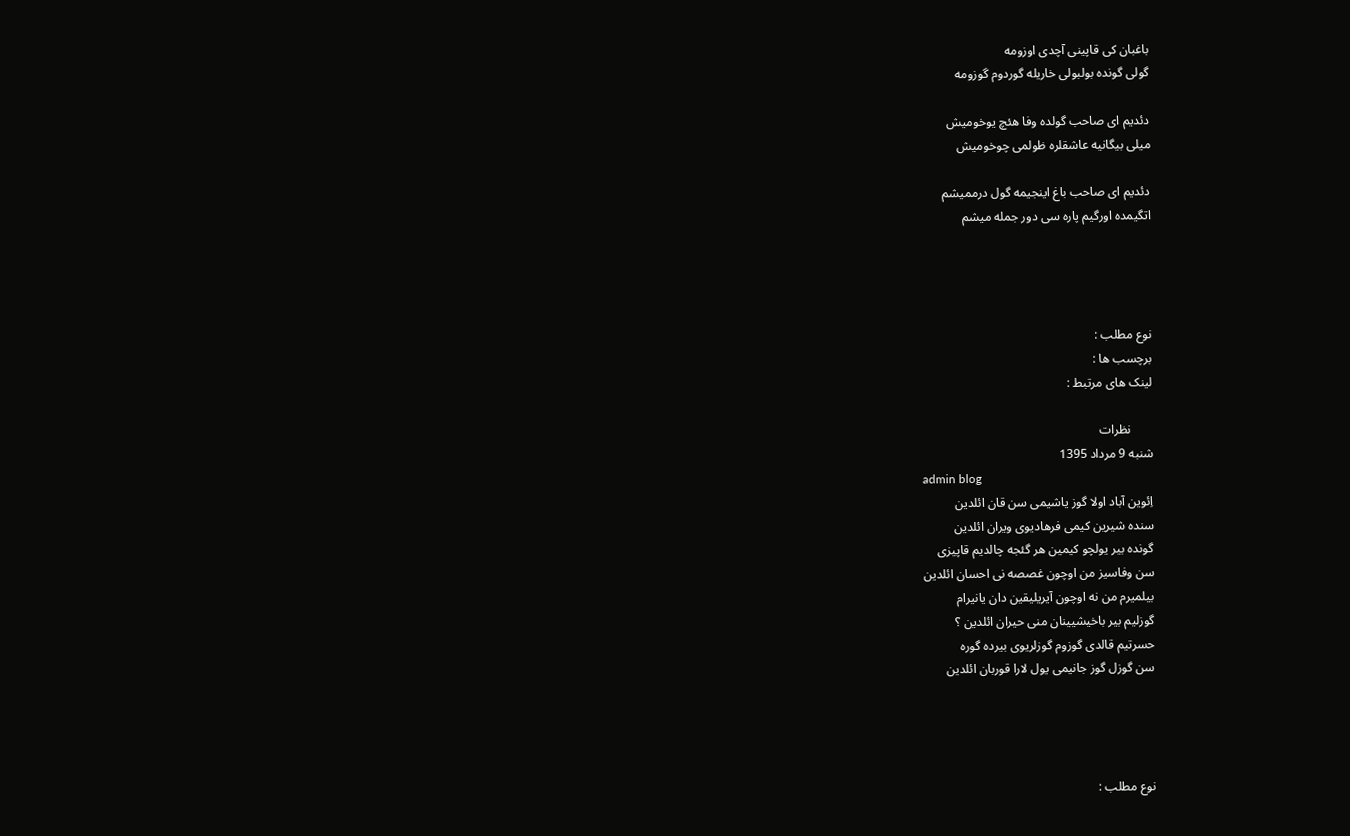باغبان کی قاپینی آچدی اوزومه
گولی گونده بولبولی خاریله گوردوم گوزومه

دئدیم ای صاحب گولده وفا هئچ یوخومیش
میلی بیگانیه عاشقلره ظولمی چوخومیش

دئدیم ای صاحب باغ اینجیمه گول درممیشم
اتگیمده اورگیم پاره سی دور جمله میشم




نوع مطلب :
برچسب ها :
لینک های مرتبط :

       نظرات
شنبه 9 مرداد 1395
admin blog
اِئوین آباد اولا گوز یاشیمی سن قان ائلدین
سنده شیرین کیمی فرهادیوی ویران ائلدین
گونده بیر یولچو کیمین هر گئجه چالدیم قاپیزی
سن وفاسیز من اوچون غصصه نی احسان ائلدین
بیلمیرم من نه اوچون آیریلیقین دان یانیرام
گوزلیم بیر باخیشیینان منی حیران ائلدین ؟
حسرتیم قالدی گوزوم گوزلریوی بیرده گوره
سن گوزل گوز جانیمی یول لارا قوربان ائلدین




نوع مطلب :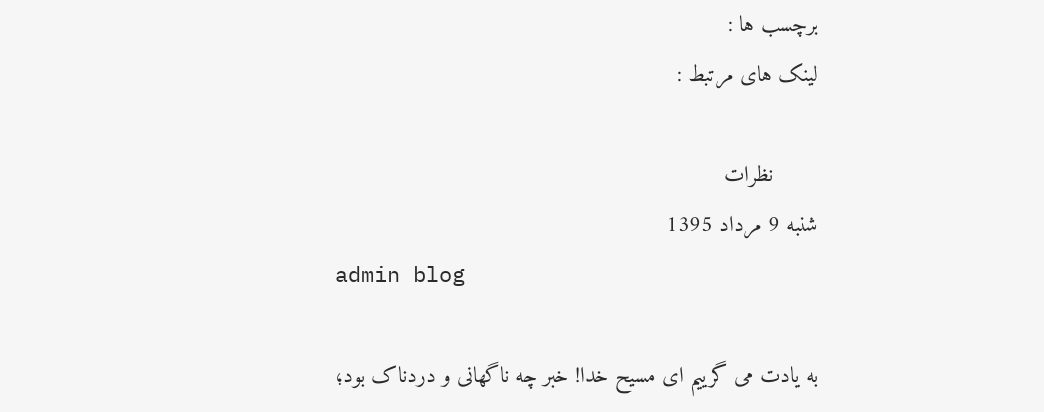برچسب ها :
لینک های مرتبط :

       نظرات
شنبه 9 مرداد 1395
admin blog

به یادت می گرییم ای مسیح خدا! خبر چه ناگهانی و دردناک بود؛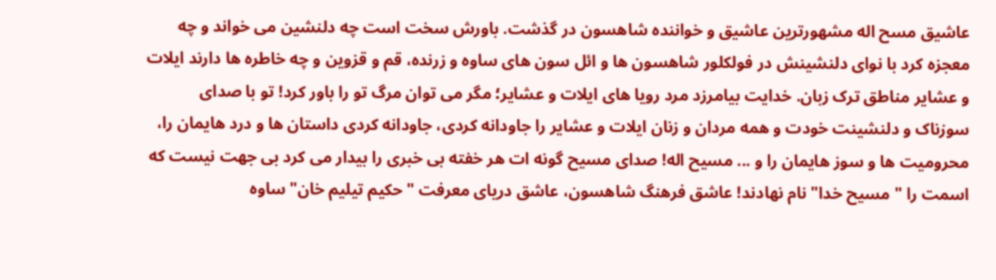عاشیق مسح اله مشهورترین عاشیق و خواننده شاهسون در گذشت. باورش سخت است چه دلنشین می خواند و چه معجزه کرد با نوای دلنشینش در فولکلور شاهسون ها و ائل سون های ساوه و زرنده، قم و قزوین و چه خاطره ها دارند ایلات و عشایر مناطق ترک زبان. خدایت بیامرزد مرد رویا های ایلات و عشایر؛ مگر می توان مرگ تو را باور کرد! تو با صدای سوزناک و دلنشینت خودت و همه مردان و زنان ایلات و عشایر را جاودانه کردی، جاودانه کردی داستان ها و درد هایمان را، محرومیت ها و سوز هایمان را و ... مسیح اله! صدای مسیح گونه ات هر خفته بی خبری را بیدار می کرد بی جهت نیست که اسمت را "مسیح خدا" نام نهادند! عاشق فرهنگ شاهسون، عاشق دریای معرفت "حکیم تیلیم خان" ساوه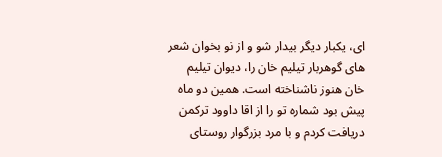ای، یکبار دیگر بیدار شو و از نو بخوان شعر های گوهربار تیلیم خان را، دیوان تیلیم خان هنوز ناشناخته است. همین دو ماه پیش بود شماره تو را از اقا داوود ترکمن دریافت کردم و با مرد بزرگوار روستای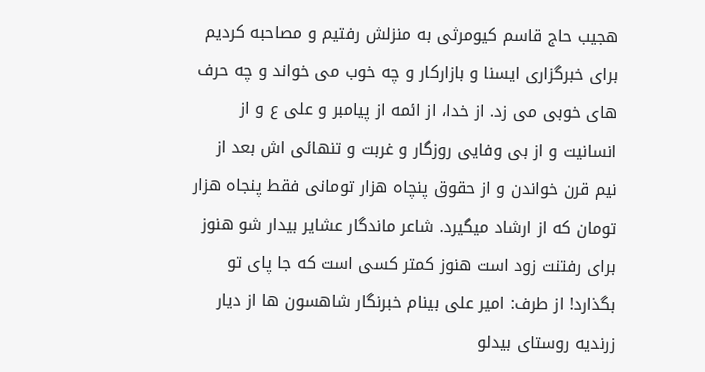هجیب حاج قاسم کیومرثی به منزلش رفتیم و مصاحبه کردیم برای خبرگزاری ایسنا و بازارکار و چه خوب می خواند و چه حرف های خوبی می زد. از خدا، از ائمه از پیامبر و علی ع و از انسانیت و از بی وفایی روزگار و غربت و تنهائی اش بعد از نیم قرن خواندن و از حقوق پنچاه هزار تومانی فقط پنجاه هزار تومان که از ارشاد میگیرد. شاعر ماندگار عشایر بیدار شو هنوز برای رفتنت زود است هنوز کمتر کسی است که جا پای تو بگذارد! از طرف: امیر علی بینام خبرنگار شاهسون ها از دیار زرندیه روستای بیدلو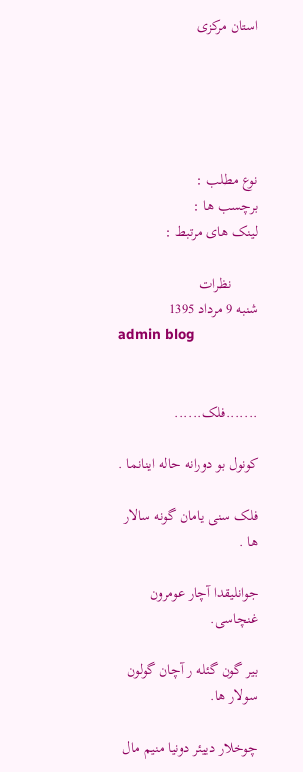استان مرکزی





نوع مطلب :
برچسب ها :
لینک های مرتبط :

       نظرات
شنبه 9 مرداد 1395
admin blog


.......فلک......

کونول بو دورانه حاله اینانما .

فلک سنی یامان گونه سالار ها .

جوانلیقدا آچار عومرون غنچاسی.

بیر گون گئله ر آچان گولون سولار ها.

چوخلار دییئر دونیا منیم مال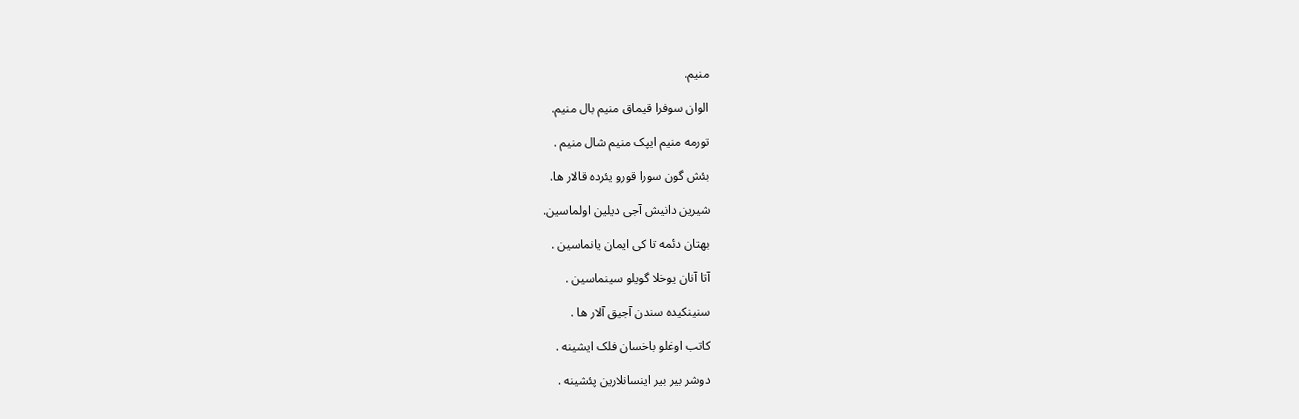منیم.

الوان سوفرا قیماق منیم بال منیم.

تورمه منیم ایپک منیم شال منیم .

بئش گون سورا قورو یئرده قالار ها.

شیرین دانیش آجی دیلین اولماسین.

بهتان دئمه تا کی ایمان یانماسین .

آتا آنان یوخلا گویلو سینماسین .

سنینکیده سندن آجیق آلار ها .

کاتب اوغلو باخسان فلک ایشینه .

دوشر بیر بیر اینسانلارین پئشینه .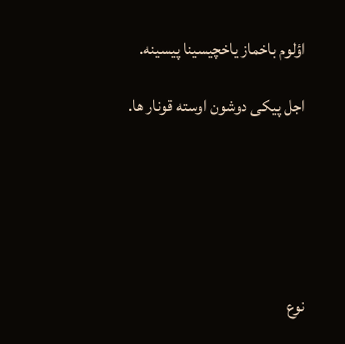اؤلوم باخماز یاخچیسینا پیسینه.

اجل پیکی دوشون اوسته قونار ها.






نوع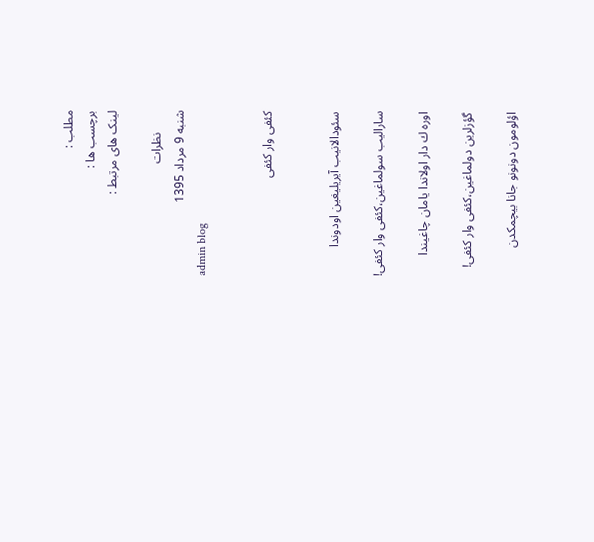مطلب :
برچسب ها :
لینک های مرتبط :

       نظرات
شنبه 9 مرداد 1395
admin blog


كئفی وار كئفی


سئودالانیب آیریلیغین اودوندا

سارالیب سولماغین،كئفی وار كئفی!

اوره ك دار اولاندا یامان چاغیندا

گؤزلرین دولماغین،كئفی وار كئفی!

اؤلومون دونونو جانا بیچمكدن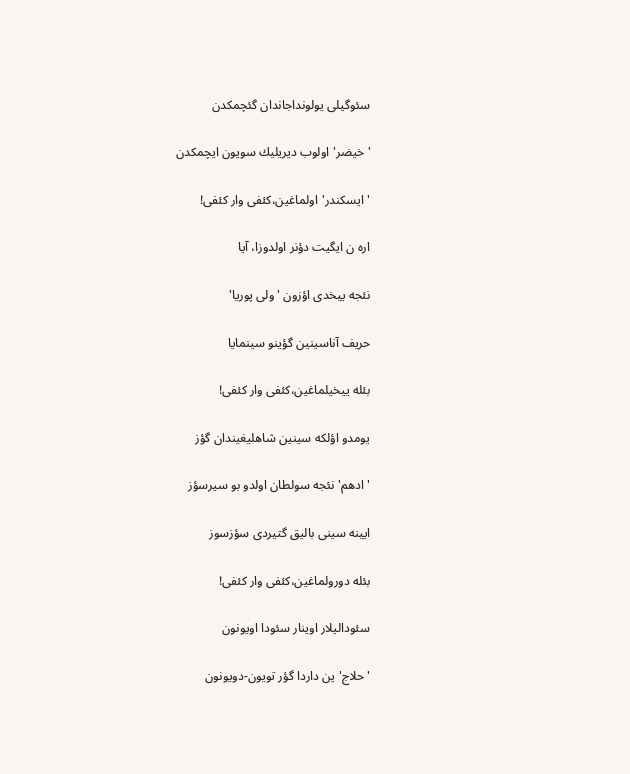سئوگیلی یولونداجاندان گئچمكدن

'خیضر'اولوب دیریلیك سویون ایچمكدن

'ایسكندر'اولماغین،كئفی وار كئفی!

اره ن ایگیت دؤنر اولدوزا، آیا

نئجه ییخدی اؤزون 'ولی پوریا'

حریف آناسینین گؤینو سینمایا

بئله ییخیلماغین،كئفی وار كئفی!

یومدو اؤلكه سینین شاهلیغیندان گؤز

'ادهم' نئجه سولطان اولدو بو سیرسؤز

ایینه سینی بالیق گتیردی سؤزسوز

بئله دورولماغین،كئفی وار كئفی!

سئودالیلار اوینار سئودا اویونون

'حلاج'ین داردا گؤر تویون-دویونون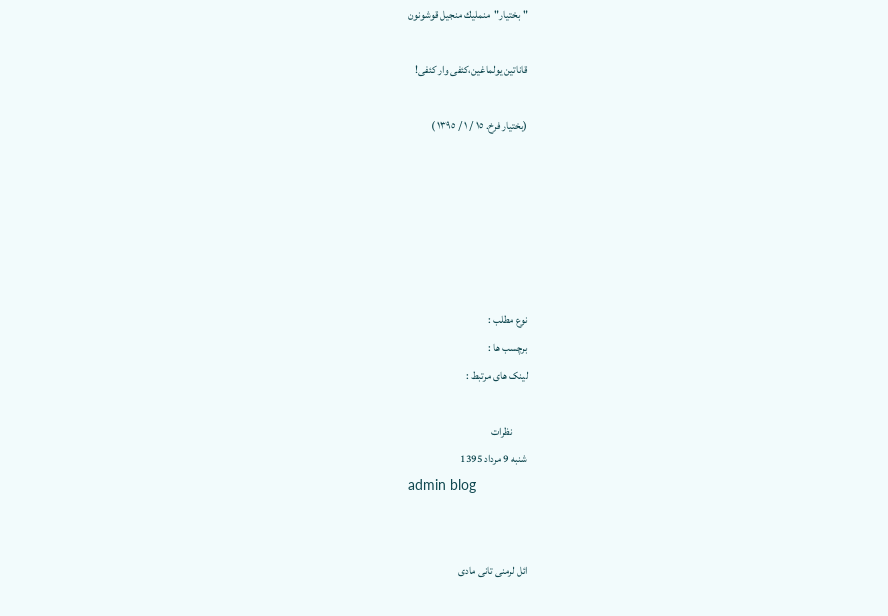"بختیار"منملیك منجیل قوشونون

قاناتین یولماغین،كئفی وار كئفی!

(بختیار فرخ. ١٥ / ١ / ١٣٩٥ )






نوع مطلب :
برچسب ها :
لینک های مرتبط :

       نظرات
شنبه 9 مرداد 1395
admin blog


ائل لرمنی تانی مادی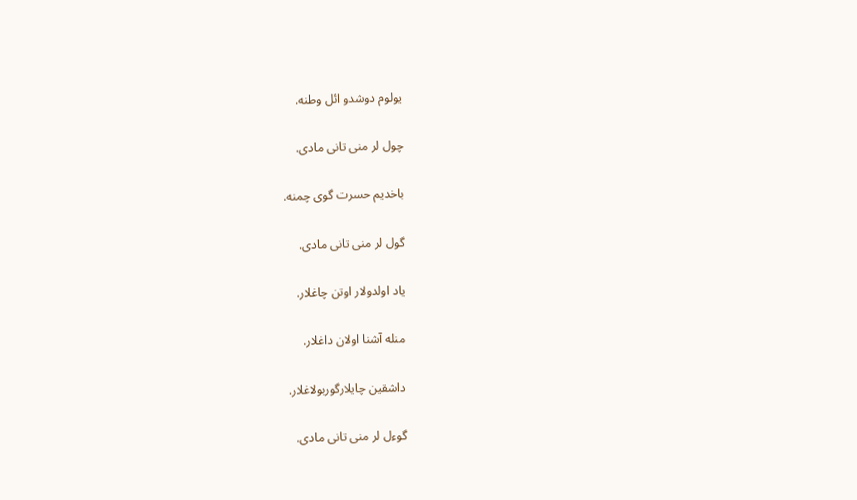یولوم دوشدو ائل وطنه.

چول لر منی تانی مادی.

باخدیم حسرت گوی چمنه.

گول لر منی تانی مادی.

یاد اولدولار اوتن چاغلار.

منله آشنا اولان داغلار.

داشقین چایلارگوربولاغلار.

گوءل لر منی تانی مادی.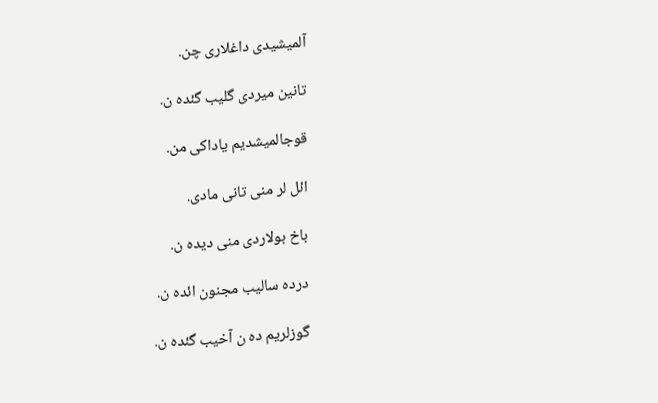آلمیشیدی داغلاری چن.

تانین میردی گلیب گئده ن.

قوجالمیشدیم یاداکی من.

ائل لر منی تانی مادی.

باخ بولاردی منی دیده ن.

درده سالیب مجنون ائده ن.

گوزلریم ده ن آخیب گئده ن.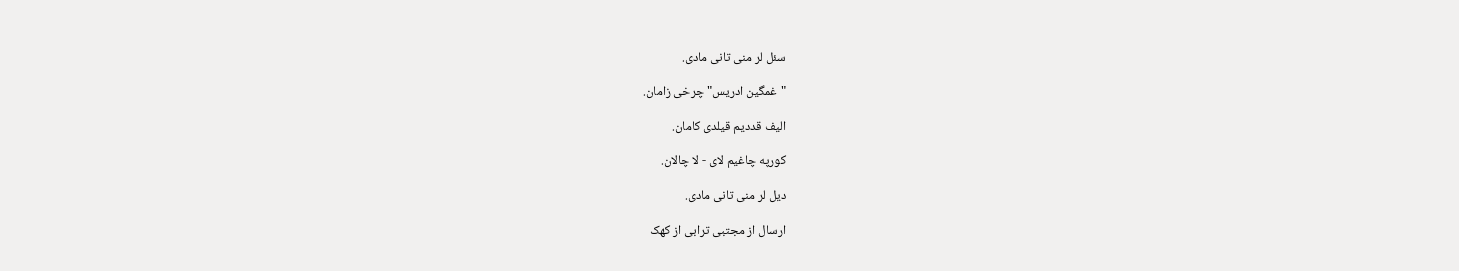سئل لر منی تانی مادی.

"غمگین ادریس"چرخی زامان.

الیف قددیم قیلدی کامان.

کورپه چاغیم لای - لا چالان.

دیل لر منی تانی مادی.

ارسال از مجتبی ترابی از کهک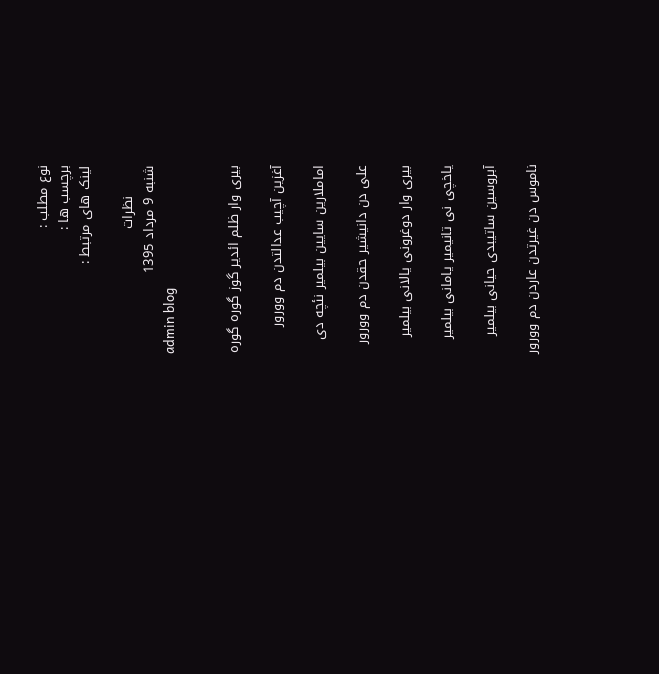نوع مطلب :
برچسب ها :
لینک های مرتبط :

       نظرات
شنبه 9 مرداد 1395
admin blog


بیری وار ظلم ائدیر گوز گوره گوره

آغزین آچیب عدالتدن دم وورور

اماملارین سایین بیلمیر نئچه دی

علی دن دانیشیر حقدن دم وورور

بیری وار دوغرونی یالانی بیلمیر

یاخچی نی تانیمیر یامانی بیلمیر

آبروسین ساتیبدی حیانی بیلمیر

ناموس دن غیرتدن عاردن دم وورور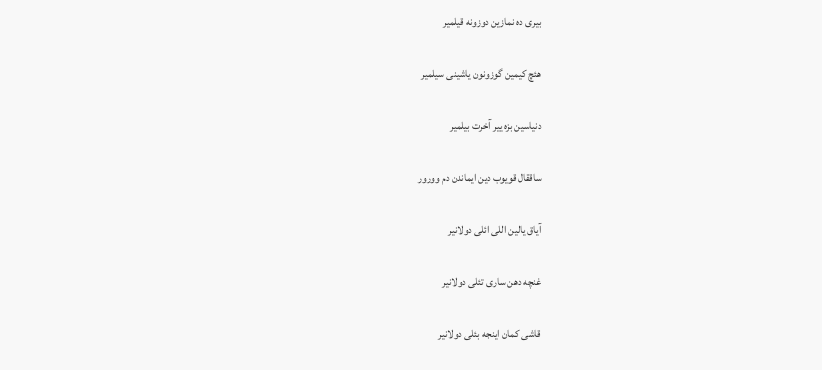بیری ده نمازین دوزونه قیلمیر

هئچ کیمین گوزونون یاشینی سیلمیر

دنیاسین بزه ییر آخرت بیلمیر

ساققال قویوب دین ایماندن دم وورور

آیاق یالین اللی ائلی دولانیر

غنچه دهن ساری تئلی دولانیر

قاشی کمان اینجه بئلی دولانیر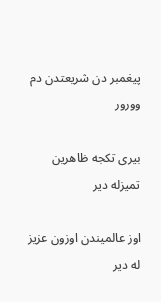پیغمبر دن شریعتدن دم وورور

بیری تکجه ظاهرین تمیزله دیر

اوز عالمیندن اوزون عزیز له دیر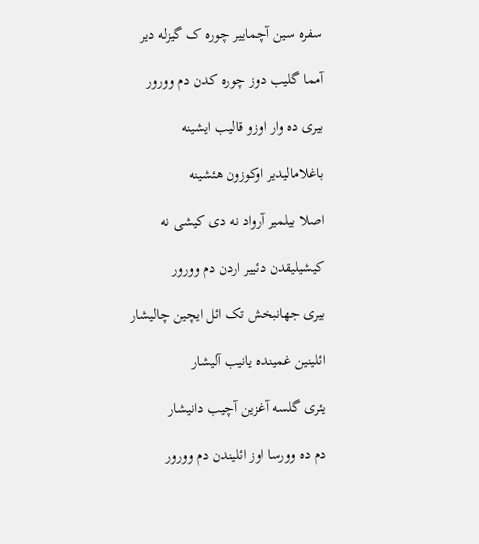سفره سین آچماییر چوره ک گیزله دیر

آمما گلیب دوز چوره کدن دم وورور

بیری ده وار اوزو قالیب ایشینه

باغلامالیدیر اوکوزون هئشینه

اصلا بیلمیر آرواد نه دی کیشی نه

کیشیلیقدن دئییر اردن دم وورور

بیری جهانبخش تک ائل ایچین چالیشار

ائلینین غمینده یانیب آلیشار

یئری گلسه آغزین آچیب دانیشار

دم ده وورسا اوز ائلیندن دم وورور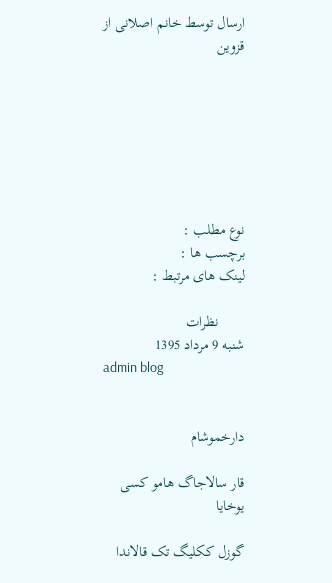ارسال توسط خانم اصلانی از قزوین







نوع مطلب :
برچسب ها :
لینک های مرتبط :

       نظرات
شنبه 9 مرداد 1395
admin blog


دارخموشام

قار سالاجاگ هامو کسی یوخایا

گوزل ککلیگ تک قالاندا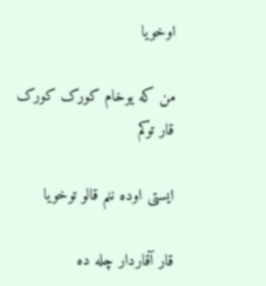اوخویا

من که یوخام کورک کورک قار توکم

ایستی اوده ننم قالو توخویا

قار آقاردار چله ده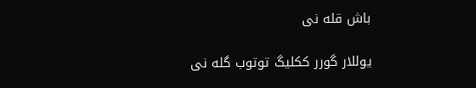باش قله نی

یوللار گورر ککلیگ توتوب گله نی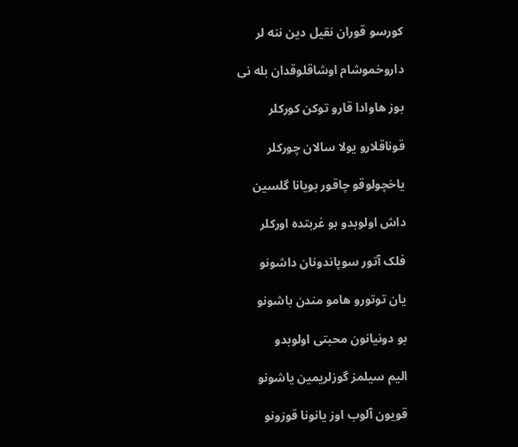کورسو قوران نقیل دین ننه لر

داروخموشام اوشاقلوقدان بله نی

بوز هاوادا قارو توکن کورکلر

قوناقلارو یولا سالان چورکلر

یاخچولوقو چاقور بویانا گلسین

داش اولوبدو بو غربتده اورکلر

فلک آتور سوپاندونان داشونو

یان توتورو هامو مندن باشونو

بو دونیانون محبتی اولوبدو

الیم سیلمز گوزلریمین یاشونو

قویون آلوب اوز یانونا قوزونو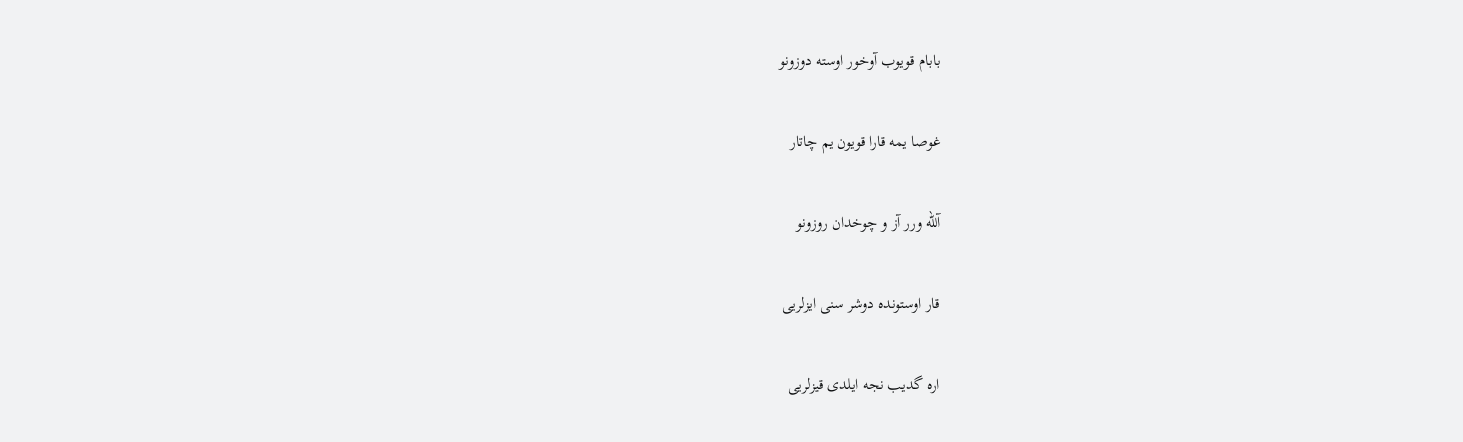بابام قویوب آوخور اوسته دوزونو

غوصا یمه قارا قویون یم چاتار

آلله ورر آز و چوخدان روزونو

قار اوستونده دوشر سنی ایزلریی

اره گدیب نجه ایلدی قیزلریی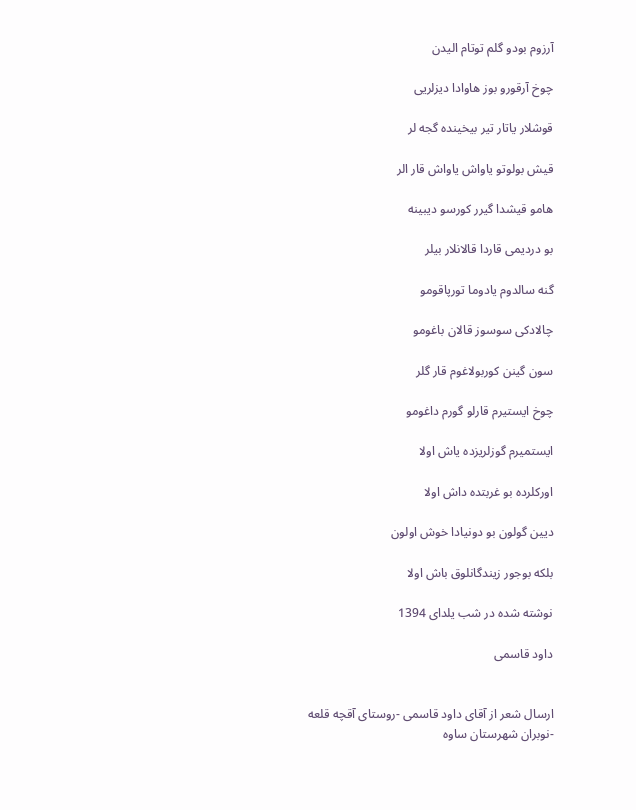آرزوم بودو گلم توتام الیدن

چوخ آرقورو بوز هاوادا دیزلریی

قوشلار یاتار تیر بیخینده گجه لر

قیش بولوتو یاواش یاواش قار الر

هامو قیشدا گیرر کورسو دیبینه

بو دردیمی قاردا قالانلار بیلر

گنه سالدوم یادوما تورپاقومو

چالادکی سوسوز قالان باغومو

سون گینن کوربولاغوم قار گلر

چوخ ایستیرم قارلو گورم داغومو

ایستمیرم گوزلریزده یاش اولا

اورکلرده بو غربتده داش اولا

دیین گولون بو دونیادا خوش اولون

بلکه بوجور زیندگانلوق باش اولا

نوشته شده در شب یلدای 1394

داود قاسمی


ارسال شعر از آقای داود قاسمی -روستای آقچه قلعه -نوبران شهرستان ساوه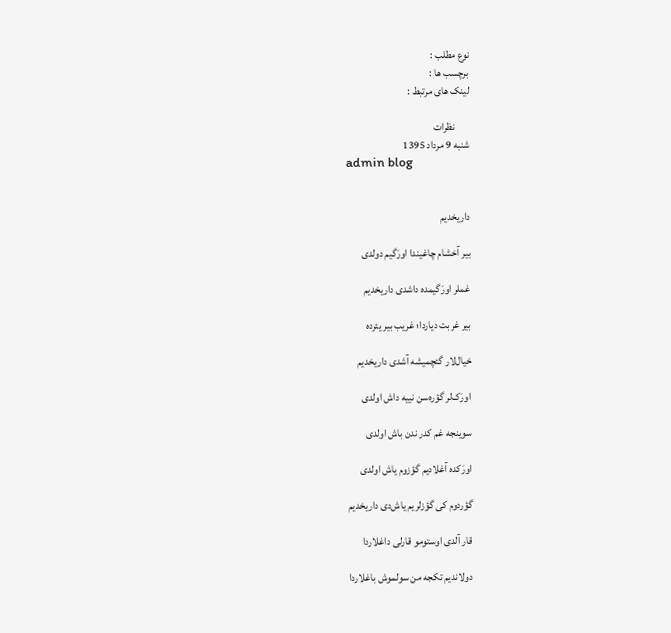نوع مطلب :
برچسب ها :
لینک های مرتبط :

       نظرات
شنبه 9 مرداد 1395
admin blog


داریخدیم

بیر آخشام چاغیندا اورَگیم دولدی

غملر اورَگیمده داشدی داریخدیم

بیر غربت دیاردا؛ غریب بیر یئرده

خیال‌لار گئچمیشه آشدی داریخدیم

اورَک‌لر گؤره‌سن نییه داش اولدی

سوینجه غم کدر ندن باش اولدی

اورَکده آغلادیم گؤزوم یاش اولدی

گؤردوم کی گؤزلریم یاش‌دی داریخدیم

قار آلدی اوستومو قارلی داغلاردا

دولاندیم تکجه من سولموش باغلاردا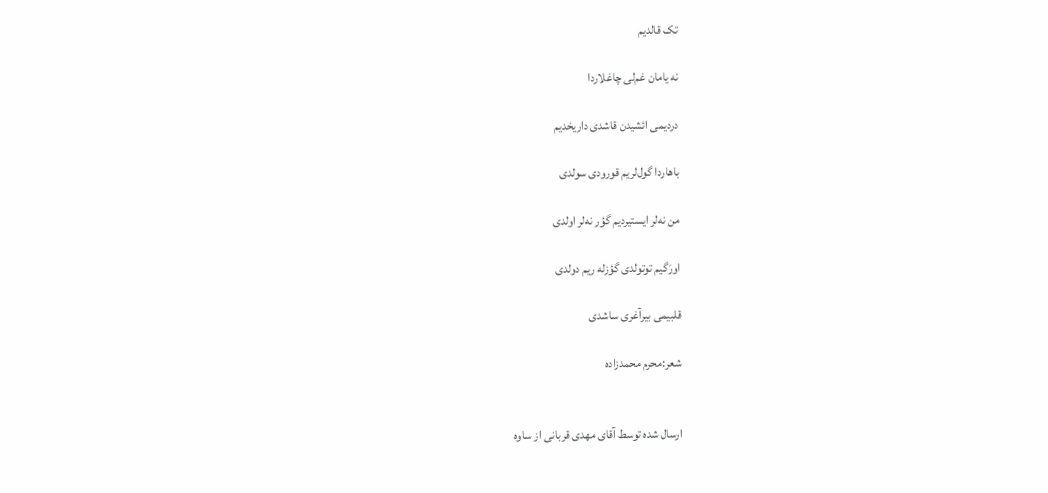تک قالدیم

نه یامان غم‌لی چاغلاردا

دردیمی ائشیدن قاشدی داریخدیم

باهاردا گول‌لریم قورودی سولدی

من نه‌لر ایستیردیم گؤر نه‌لر اولدی

اورَگیم توتولدی گؤزله ر‌یم دولدی

قلبیمی بیرآغری ساشدی

شعر:محرم محمدزاده


ارسال شده توسط آقای مهدی قربانی از ساوه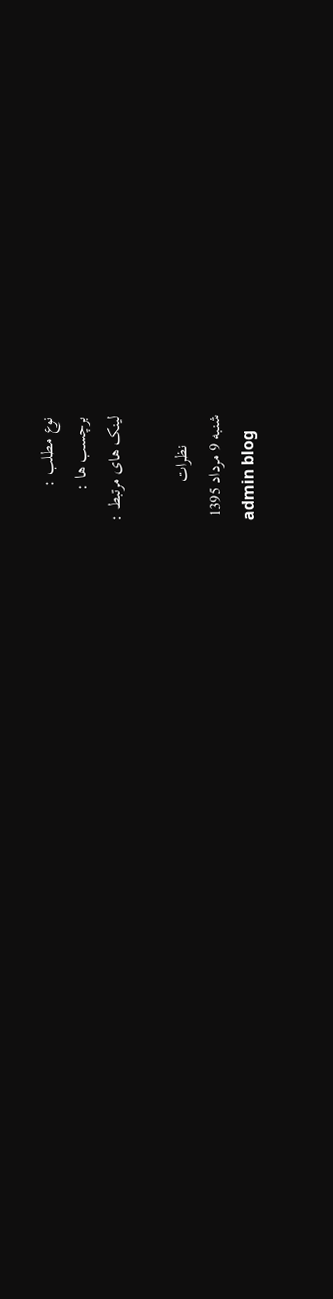نوع مطلب :
برچسب ها :
لینک های مرتبط :

       نظرات
شنبه 9 مرداد 1395
admin blog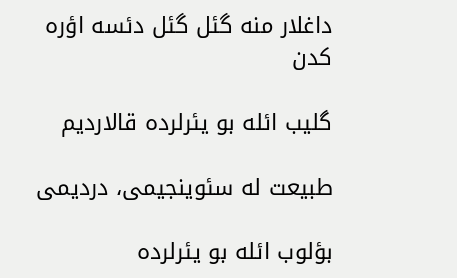داغلار منه گئل گئل دئسه اؤره کدن

گلیب ائله بو یئرلرده قالاردیم

طبیعت له سئوینجیمی، دردیمی

بؤلوب ائله بو یئرلرده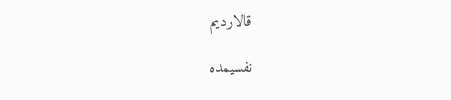قالاردیم

نفسیمده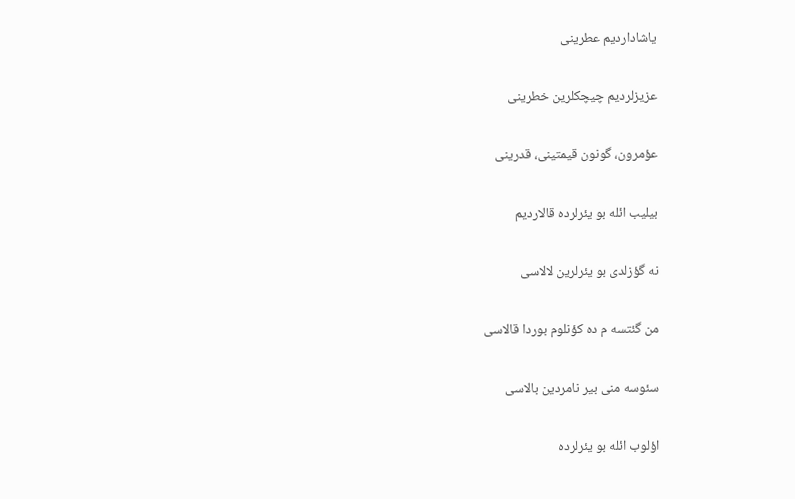یاشاداردیم عطرینی

عزیزلردیم چیچکلرین خطرینی

عؤمرون، گونون قیمتینی، قدرینی

بیلیب ائله بو یئرلرده قالاردیم

نه گؤزلدی بو یئرلرین لالاسی

من گئتسه م ده کؤنلوم بوردا قالاسی

سئوسه منی بیر نامردین بالاسی

اؤلوب ائله بو یئرلرده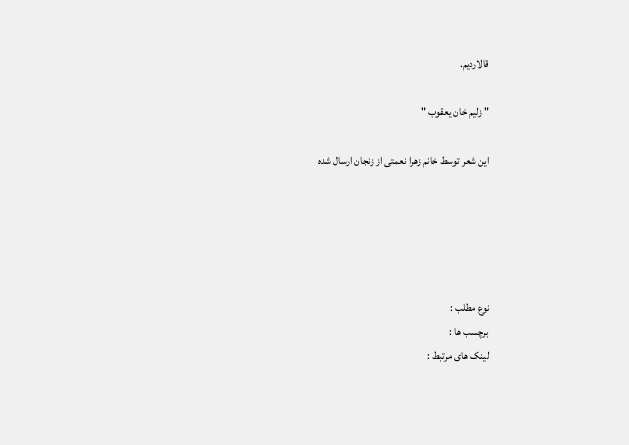قالاردیم.

" زلیم خان یعقوب "

این شعر توسط خانم زهرا نعمتی از زنجان ارسال شده





نوع مطلب :
برچسب ها :
لینک های مرتبط :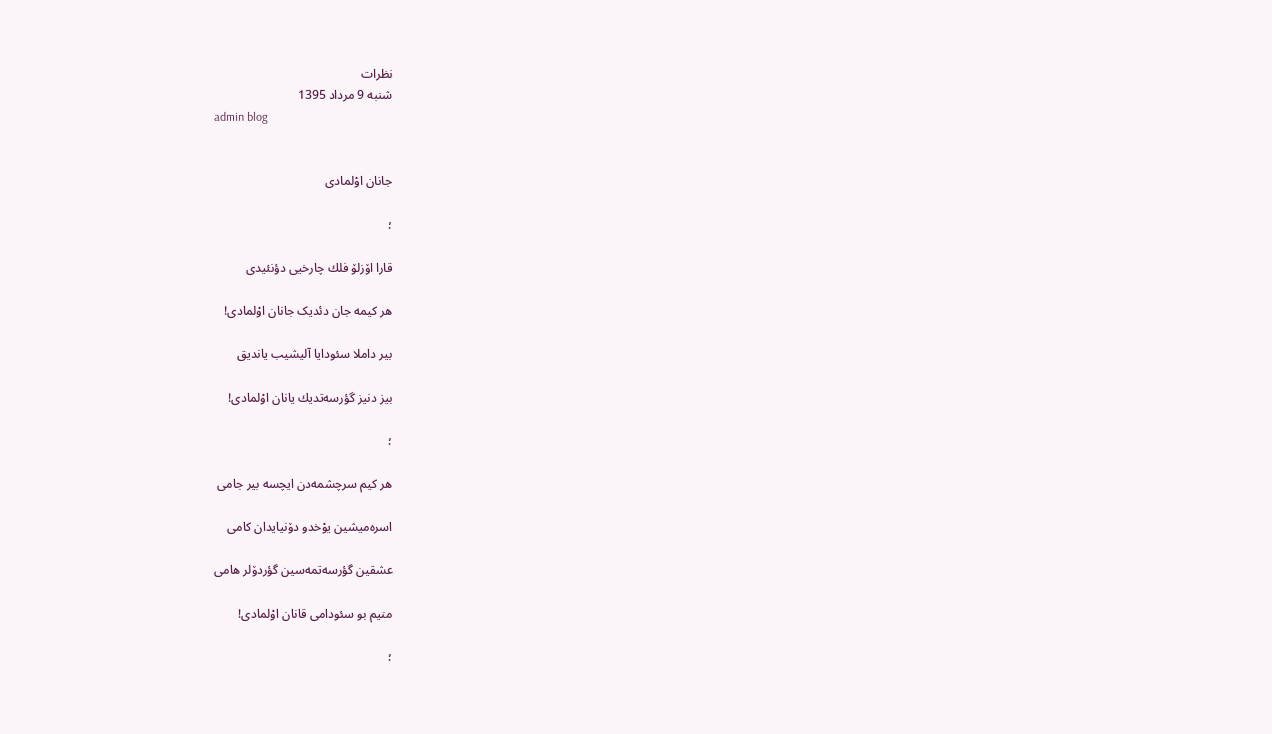نظرات
شنبه 9 مرداد 1395
admin blog


جانان اوْلمادی

؛

قارا اۆزلۆ فلك چارخیی دؤنئیدی

هر كیمه جان دئدیک جانان اوْلمادی!

بیر داملا سئودایا آلیشیب یاندیق

بیز دنیز گؤرسه‌تدیك یانان اوْلمادی!

؛

هر کیم سرچشمه‌دن ایچسه بیر جامی

اسره‌میشین یوْخدو دۆنیایدان كامی

عشقین گؤرسه‌تمه‌سین گؤردۆلر هامی

منیم بو سئودامی قانان اوْلمادی!

؛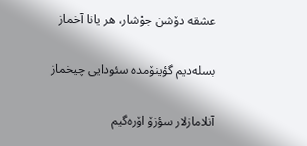عشقه دۆشن جوْشار، هر یانا آخماز

بسله‌دیم گؤینۆمده سئودایی چیخماز

آنلامازلار سؤزۆ اۆره‌گیم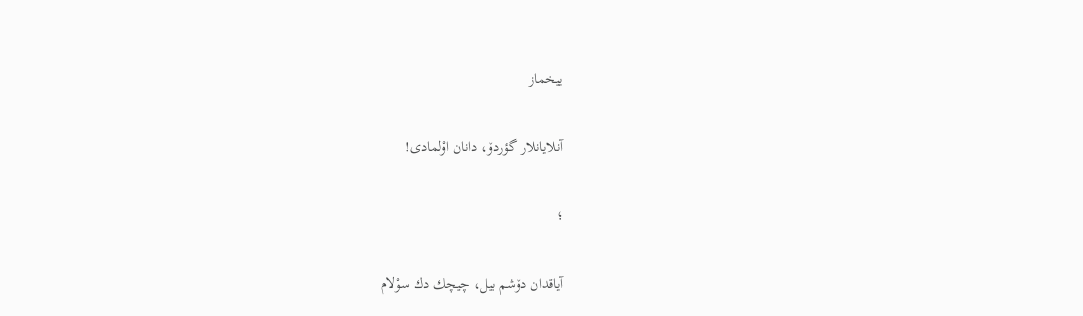ییخماز

آنلایانلار گؤردۆ، دانان اوْلمادی!

؛

آیاقدان دۆشم بیل، چیچك دك سوْلام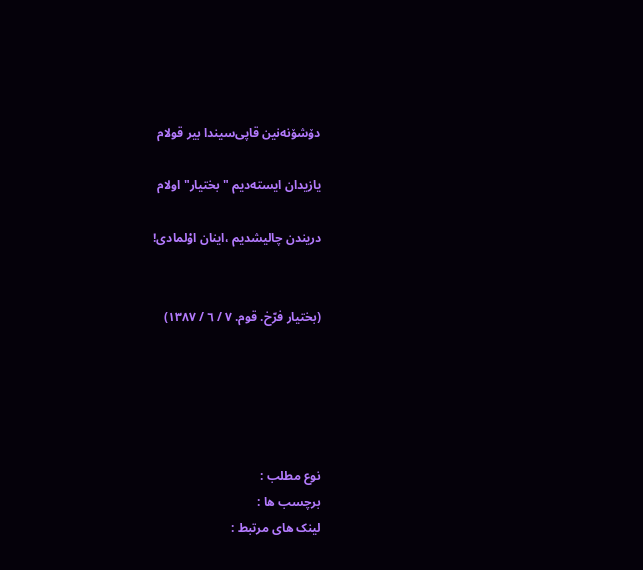دۆشۆنه‌نین قاپی‌سیندا بیر قولام

یازیدان ایسته‌دیم "بختیار" اولام

دریندن چالیشدیم ،اینان اوْلمادی!


(بختیار فرّخ. قوم. ٧ / ٦ / ١٣٨٧)





نوع مطلب :
برچسب ها :
لینک های مرتبط :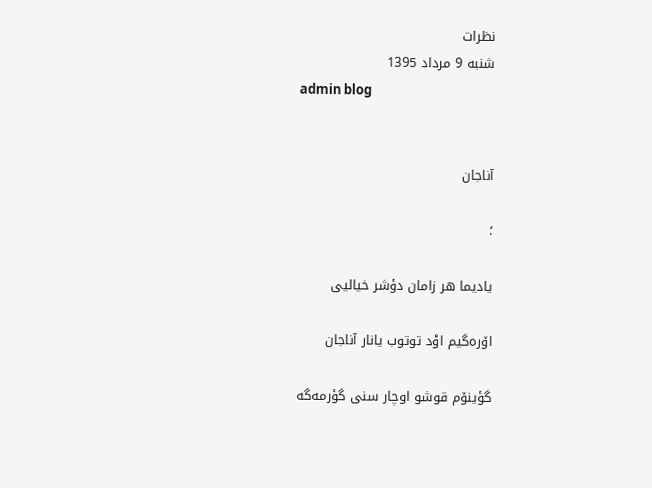نظرات
شنبه 9 مرداد 1395
admin blog


آناجان

؛

یادیما هر زامان دؤشر خیالیی

اۆره‌گیم اوْد توتوب یانار آناجان

گؤینۆم قوشو اوچار سنی گؤرمه‌گه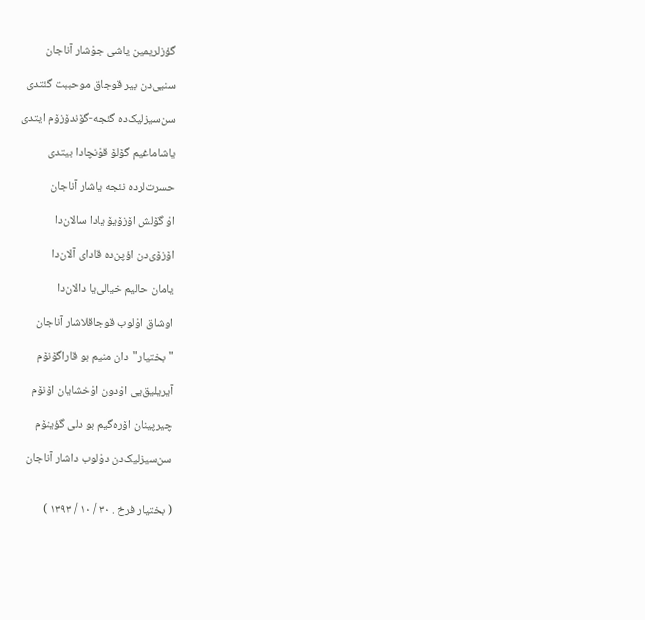گؤزلریمین یاشی جوْشار آناجان

سنیی‌دن بیر قوجاق موحببت گئتدی

سن‌سیزلیک‌ده گئجه-گۆندۆزۆم ایتدی

یاشاماغیم گۆلۆ قوْنچادا بیتدی

حسرت‌لرده نئجه یاشار آناجان

اوْ گۆلش اۆزۆیۆ یادا سالان‌دا

اۆزۆی‌دن اؤپن‌ده قادای آلان‌دا

یامان حالیم خیالی‌یا دالان‌دا

اوشاق اوْلوب قوجاقلاشار آناجان

"بختیار"دان منیم بو قاراگۆنۆم

آیریلیق‌یی اوْدون اوْخشایان اۆنۆم

چیرپینان اۆره‌گیم بو دلی گؤینۆم

سن‌سیزلیک‌دن دوْلوب داشار آناجان


( بختیار فرخ . ۳۰ / ۱۰ / ۱۳۹۳ )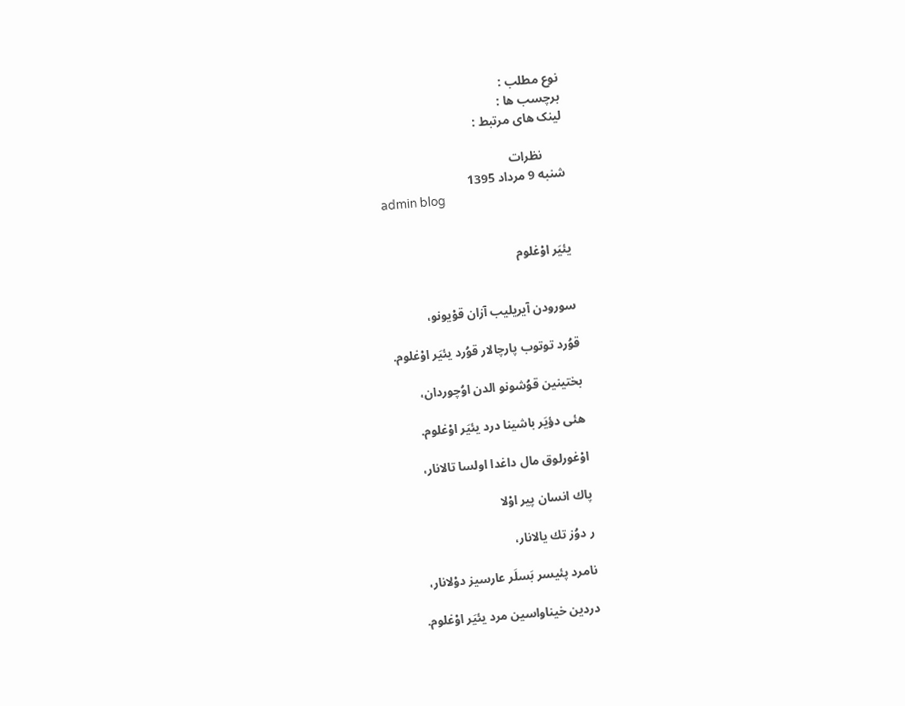نوع مطلب :
برچسب ها :
لینک های مرتبط :

       نظرات
شنبه 9 مرداد 1395
admin blog


یئیَر اوْغلوم


سورودن آیریلیب آزان قوْیونو،

قوُرد توتوب پارچالار قوُرد یئیَر اوْغلوم.

بختینین قوُشونو الدن اوُچوردان،

هئی دؤیَر باشینا درد یئیَر اوْغلوم.

اوْغورلوق مال داغدا اولسا تالانار،

پاك انسان پیر اوْلا

ر دوُز تك یالانار،

نامرد پئیسر بَسلَر عارسیز دوْلانار،

دردین خیناواسین مرد یئیَر اوْغلوم.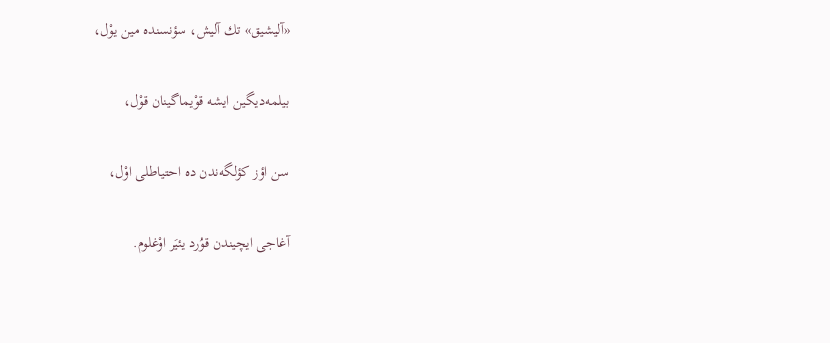«آلیشیق» تك آلیش، سؤنسنده مین یوْل،

بیلمه‌دیگین ایشه قوْیماگینان قوْل،

سن اؤز كؤلگه‌ندن ده احتیاطلی اوْل،

آغاجی ایچیندن قوُرد یئیَر اوْغلوم.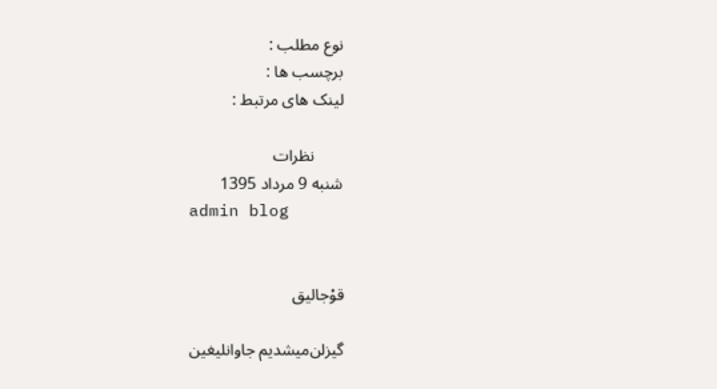نوع مطلب :
برچسب ها :
لینک های مرتبط :

       نظرات
شنبه 9 مرداد 1395
admin blog


قوْجالیق

گیزلن‌‌میشدیم جاوانلیغین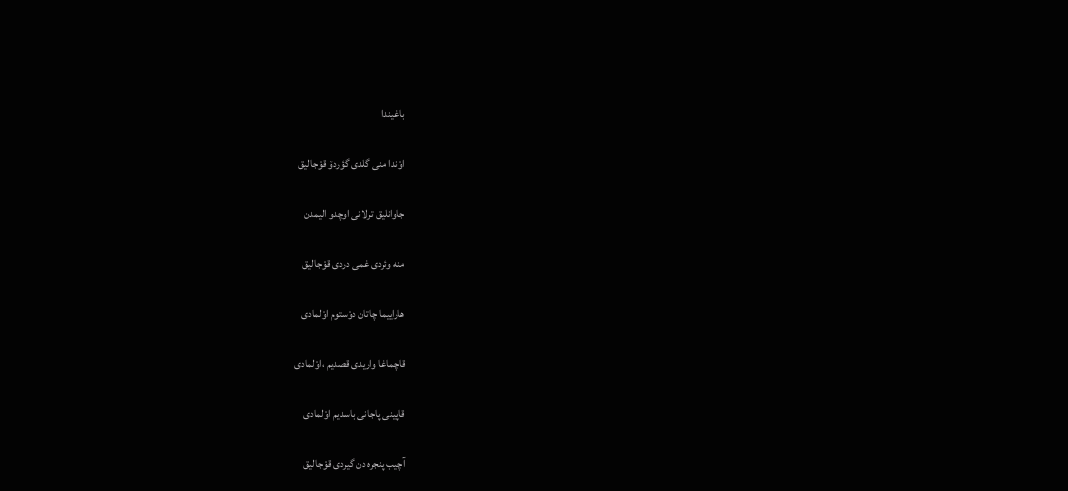باغیندا

اوْندا منی گلدی گؤردۆ قوْجالیق

جاوانلیق ترلانی اوچدو الیمدن

منه وئردی غمی دردی قوْجالیق

هاراییما چاتان دوْستوم اوْلمادی

قاچماغا واریدی قصدیم ،اوْلمادی

قاپینی پاجانی باسدیم اوْلمادی

آچیب پنجره دن گیردی قوْجالیق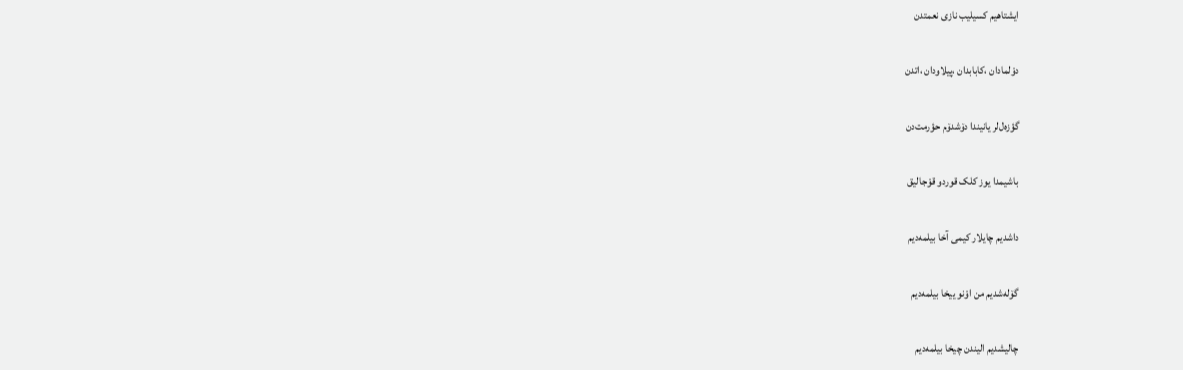ایشتاهیم کسیلیب نازی نعمتدن

دوْلمادان ،کابابدان ،پیلاودان ،اتدن

گؤزه‌ل‌لر یانیندا دۆشدۆم حؤرمت‌دن

باشیمدا یوز کلک قوردو قوْجالیق

داشدیم چایلار کیمی آخا بیلمه‌دیم

گۆله‌شدیم من اوْنو ییخا بیلمه‌دیم

چالیشدیم الیندن چیخا بیلمه‌دیم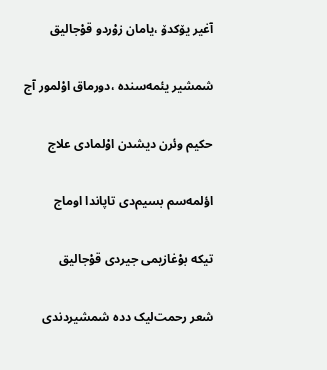آغیر یۆکدۆ ،یامان زوْردو قوْجالیق

شمشیر یئمه‌سنده ،دورماق اوْلمور آج

حکیم وئرن دیشدن اوْلمادی علاج

اؤلمه‌سم بسیم‌دی تاپاندا اوماج

تیکه بوْغازیمی جیردی قوْجالیق

شعر رحمت‌لیک دده شمشیردندی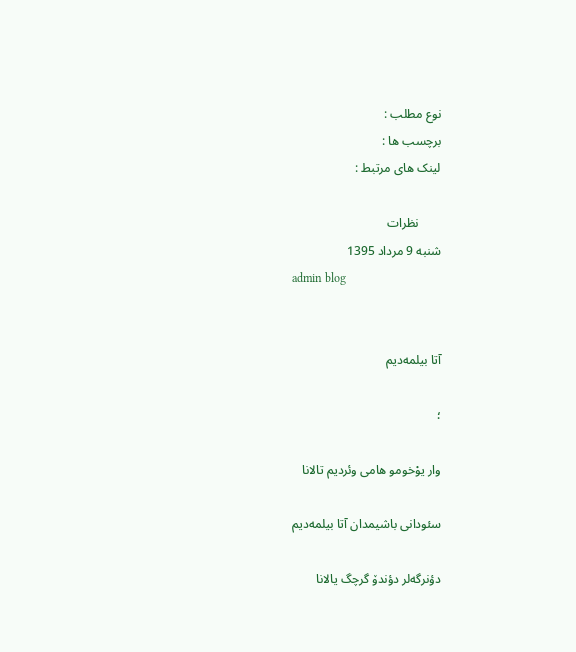نوع مطلب :
برچسب ها :
لینک های مرتبط :

       نظرات
شنبه 9 مرداد 1395
admin blog


آتا بیلمه‌دیم

؛

وار یوْخومو هامی وئردیم تالانا

سئودانی باشیمدان آتا بیلمه‌دیم

دؤنرگه‌لر دؤندۆ‌ گرچگ یالانا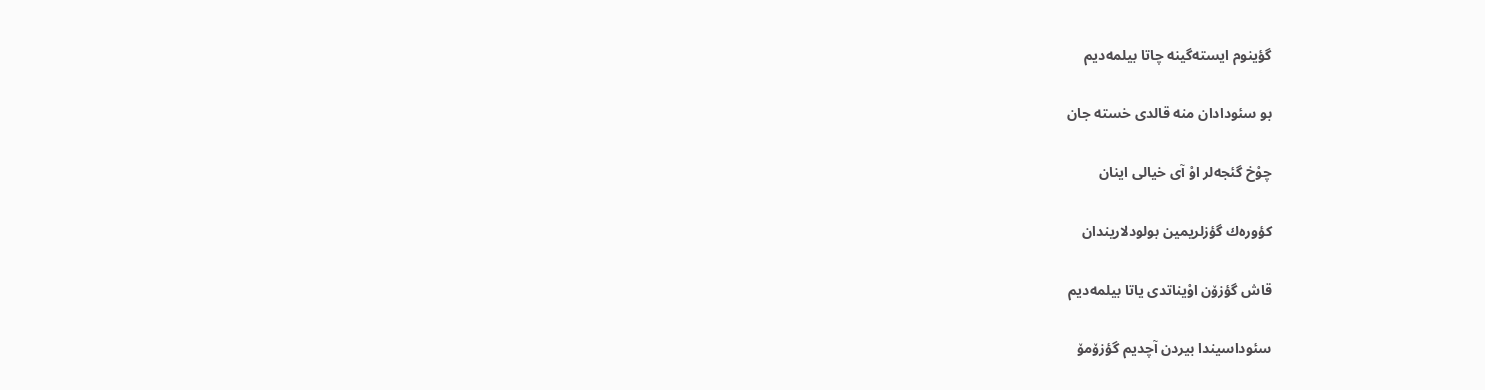گؤینوم ایسته‌گینه چاتا بیلمه‌دیم

بو سئودادان منه قالدی خسته جان

چوْخ گئجه‌لر اوْ آی خیالی اینان

كؤوره‌ك گؤزلریمین بولودلاریندان

قاش گؤزۆن اوْیناتدی یاتا بیلمه‌دیم

سئوداسیندا بیردن آچدیم گؤزۆمۆ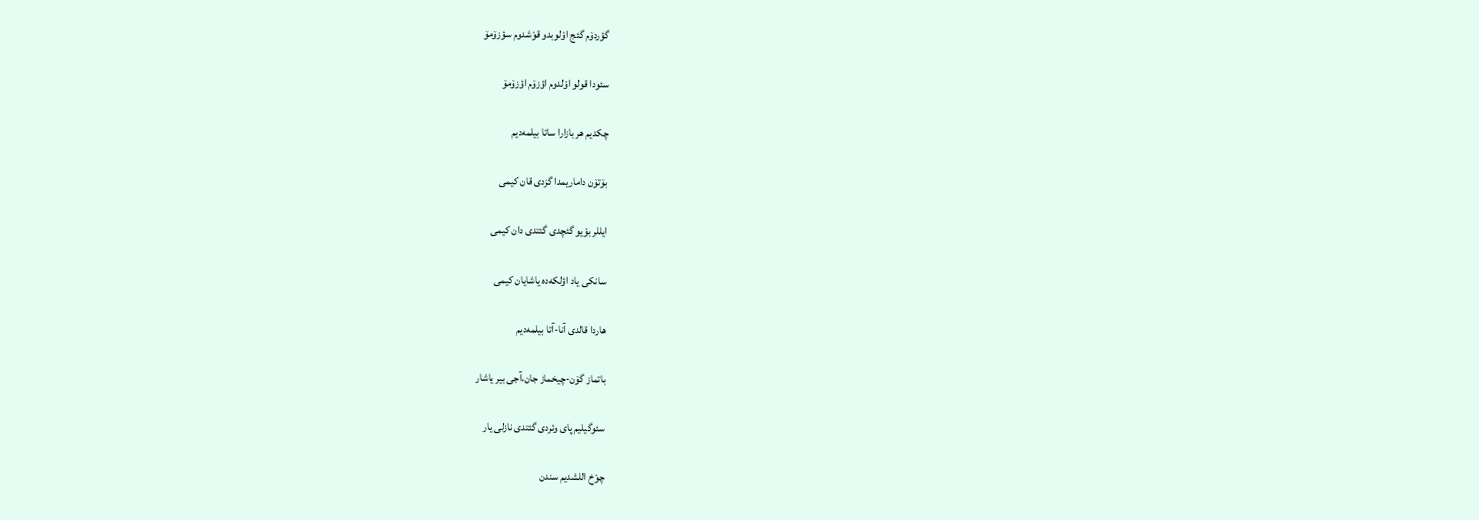گؤردۆم گئج اوْلوبدو قوْشدوم سؤزۆمۆ

سئودا قولو اوْلدوم اؤزۆم اؤزۆمۆ

چكدیم هر بازارا ساتا بیلمه‌دیم

بۆتۆن داماریمدا گزدی قان كیمی

ایللر بوْیو گئچدی گئتدی دان كیمی

سانكی یاد اؤلكه‌ده یاشایان كیمی

هاردا قالدی آنا-آتا بیلمه‌دیم

باتماز گۆن-چیخماز جان،آجی بیر یاشار

سئوگیلیم پای وئردی گئتدی نازلی یار

چوْخ اللشدیم سندن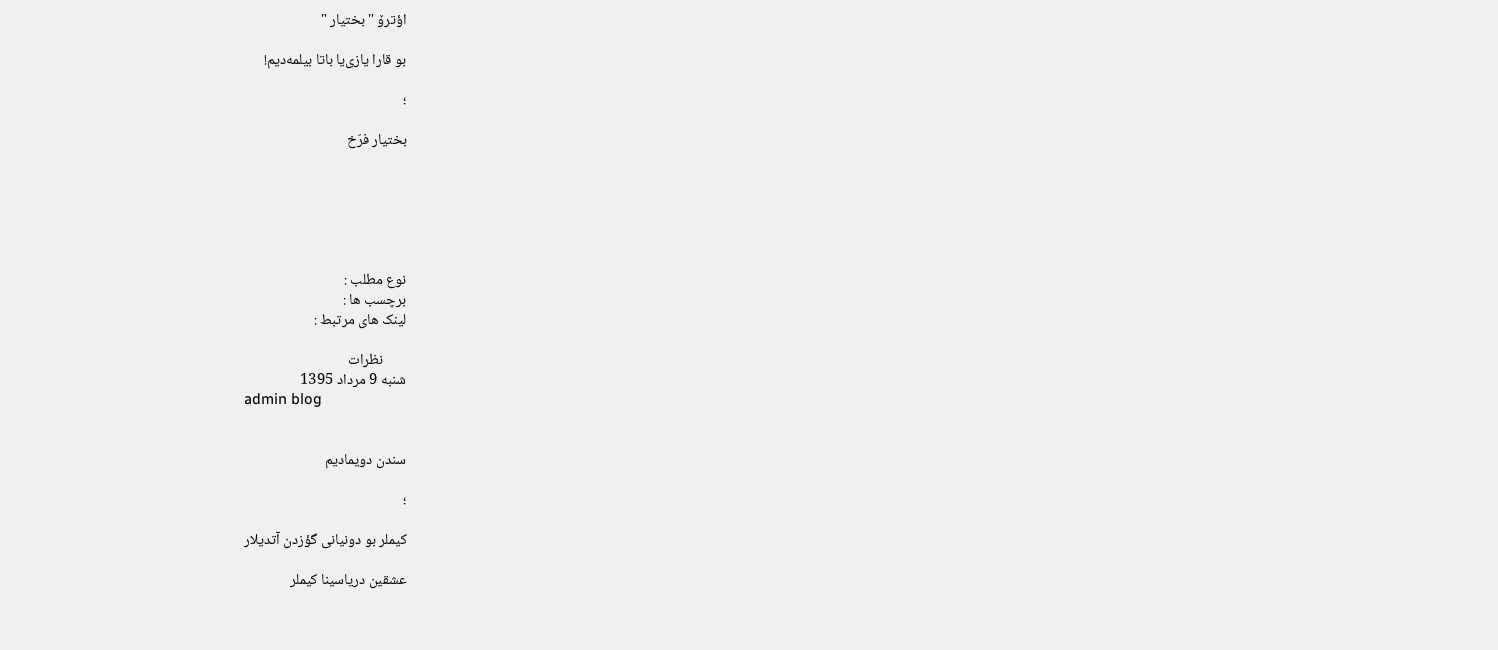اؤترۆ " بختیار "

بو قارا یازی‌یا باتا بیلمه‌دیم!

؛

بختیار فرّخ






نوع مطلب :
برچسب ها :
لینک های مرتبط :

       نظرات
شنبه 9 مرداد 1395
admin blog


سندن دویمادیم

؛

کیملر بو دونیانی گؤزدن آتدیلار

عشقین دریاسینا کیملر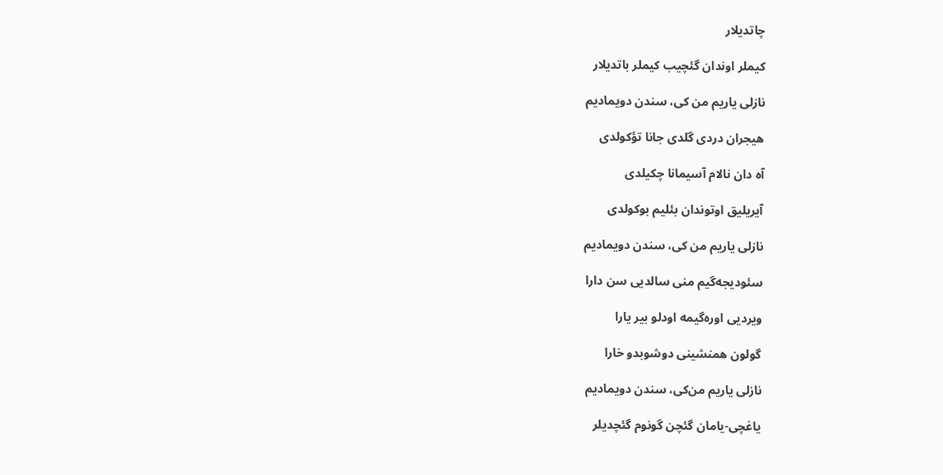چاتدیلار

کیملر اوندان گئچیب کیملر باتدیلار

نازلی یاریم من كی، سندن دویمادیم

هیجران دردی گلدی جانا تؤکولدی

آه دان نالام آسیمانا چکیلدی

آیریلیق اوتوندان بئلیم بوکولدی

نازلی یاریم من کی، سندن دویمادیم

سئودیجه‌گیم منی سالدیی سن دارا

ویردیی اوره‌گیمه اودلو بیر یارا

گولون همنشینی دوشوبدو خارا

نازلی یاریم من‌کی، سندن دویمادیم

یاغچی-یامان گئچن گونوم گئچدیلر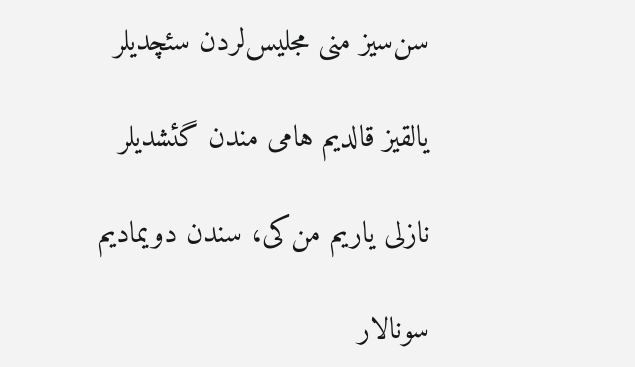سن‌سیز منی مجلیس‌لردن سئچدیلر

یالقیز قالدیم هامی مندن گئشدیلر

نازلی یاریم من‌کی، سندن دویمادیم

سونالار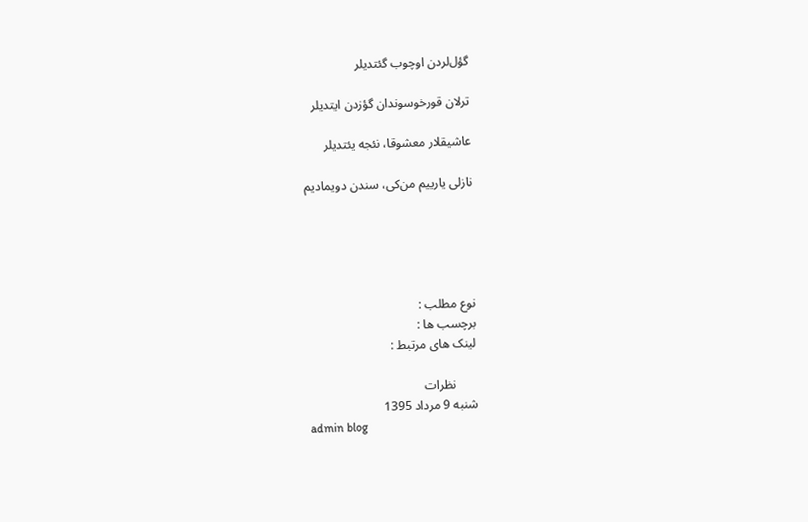گؤل‌لردن اوچوب گئتدیلر

ترلان قورخوسوندان گؤزدن ایتدیلر

عاشیقلار معشوقا، نئجه یئتدیلر

نازلی یارییم من‌کی، سندن دویمادیم





نوع مطلب :
برچسب ها :
لینک های مرتبط :

       نظرات
شنبه 9 مرداد 1395
admin blog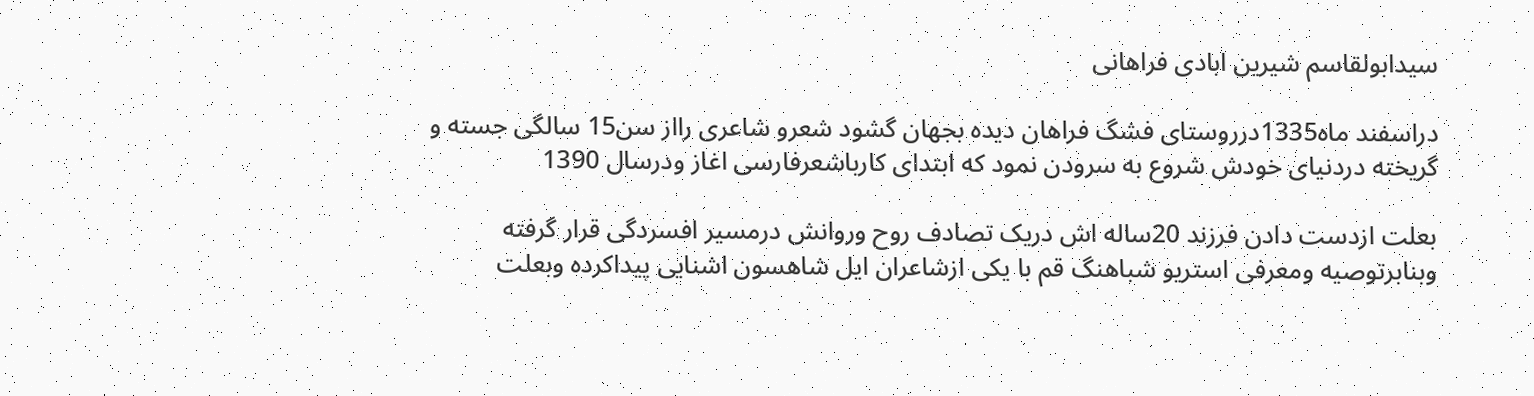سیدابولقاسم شیرین ابادی فراهانی

دراسفند ماه1335درروستای فشگ فراهان دیده بجهان گشود شعرو شاعری رااز سن15 سالگی جسته و گریخته دردنیای خودش شروع به سرودن نمود که ابتدای کارباشعرفارسی اغاز ودرسال 1390

بعلت ازدست دادن فرزند 20ساله اش دریک تصادف روح وروانش درمسیر افسردگی قرار گرفته وبنابرتوصیه ومعرفی استریو شباهنگ قم با یکی ازشاعران ایل شاهسون اشنایی پیداکرده وبعلت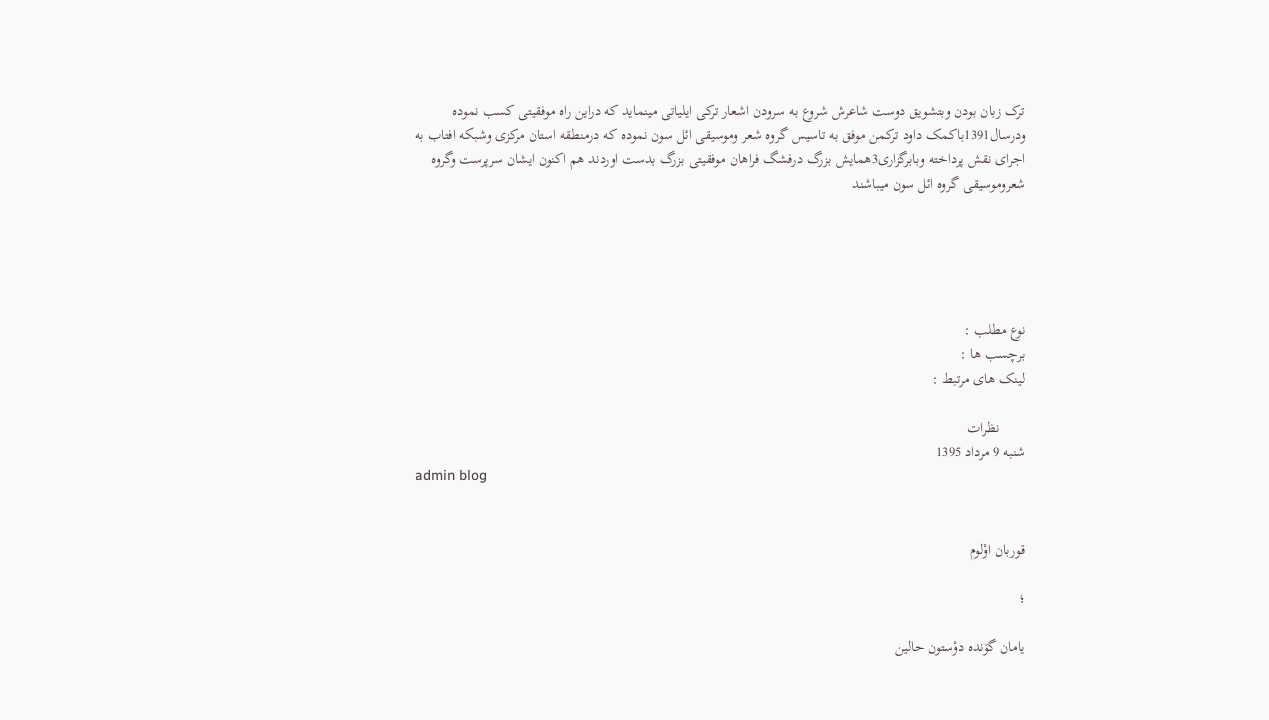ترک زبان بودن وبتشویق دوست شاعرش شروع به سرودن اشعار ترکی ایلیاتی مینماید که دراین راه موفقیتی کسب نموده ودرسال1391باکمک داود ترکمن موفق به تاسیس گروه شعر وموسیقی ائل سون نموده که درمنطقه استان مرکزی وشبکه افتاب به اجرای نقش پرداخته وبابرگزاری3همایش بزرگ درفشگ فراهان موفقیتی بزرگ بدست اوردند هم اکنون ایشان سرپرست وگروه شعروموسیقی گروه ائل سون میباشند





نوع مطلب :
برچسب ها :
لینک های مرتبط :

       نظرات
شنبه 9 مرداد 1395
admin blog


قوربان اوْلوم

؛

یامان گۆنده دوْستون حالین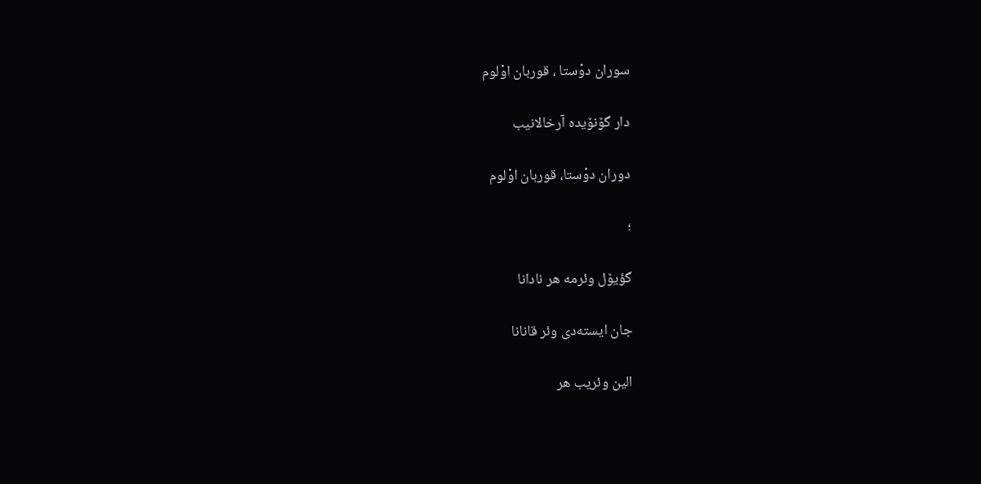سوران دوْستا ، قوربان اوْلوم

دار گۆنۆیده آرخالانیب

دوران دوْستا، قوربان اوْلوم

؛

گؤیۆل وئرمه هر نادانا

جان ایسته‌دی وئر قانانا

الین وئریب هر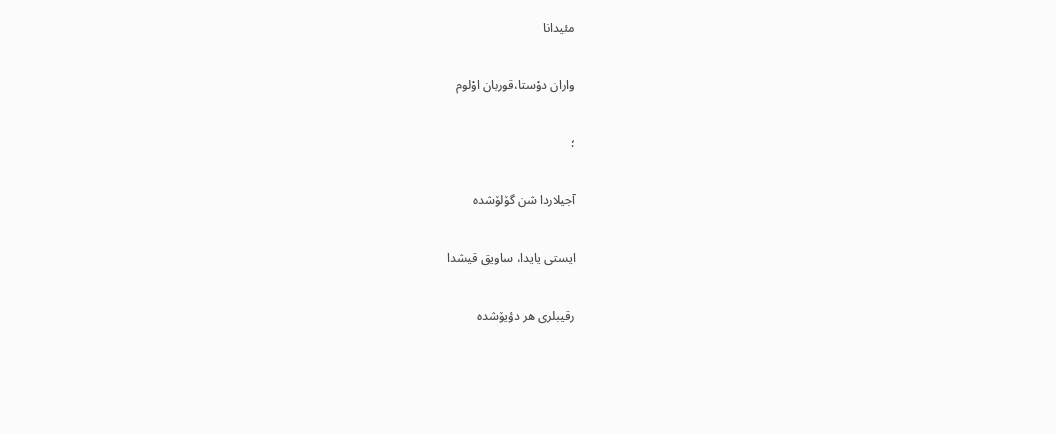مئیدانا

واران دوْستا،قوربان اوْلوم

؛

آجیلاردا شن گۆلۆشده

ایستی یایدا، ساویق قیشدا

رقیبلری هر دؤیۆشده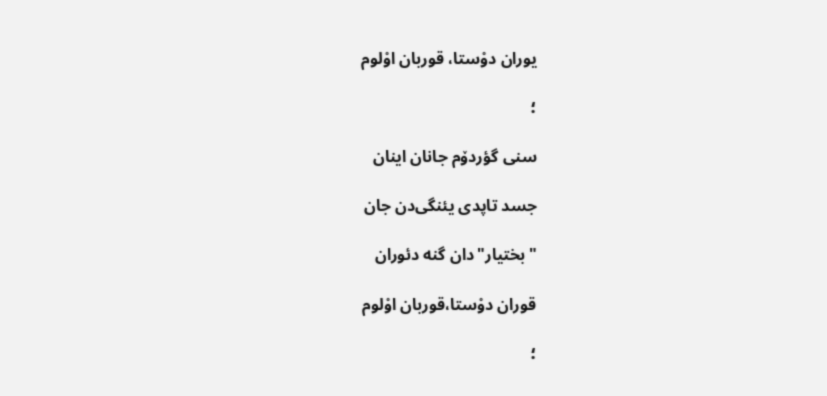یوران دوْستا، قوربان اوْلوم

؛

سنی گؤردۆم جانان اینان

جسد تاپدی یئنگی‌دن جان

"بختیار"دان گنه دئوران

قوران دوْستا،قوربان اوْلوم

؛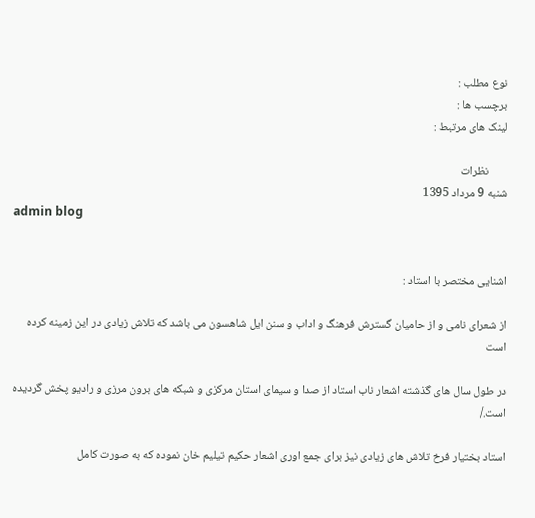نوع مطلب :
برچسب ها :
لینک های مرتبط :

       نظرات
شنبه 9 مرداد 1395
admin blog


اشنایی مختصر با استاد :

از شعرای نامی و از حامیان گسترش فرهنگ و اداب و سنن ایل شاهسون می باشد که تلاش زیادی در این زمینه کرده است

در طول سال های گذشته اشعار ناب استاد از صدا و سیمای استان مرکزی و شبکه های برون مرزی و رادیو پخش گردیده است./

استاد بختیار فرخ تلاش های زیادی نیز برای جمع اوری اشعار حکیم تیلیم خان نموده که به صورت کامل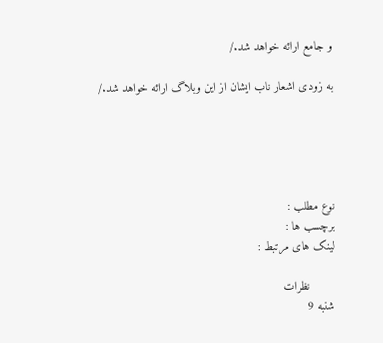و جامع ارائه خواهد شد./

به زودی اشعار ناب ایشان از این وبلاگ ارائه خواهد شد./





نوع مطلب :
برچسب ها :
لینک های مرتبط :

       نظرات
شنبه 9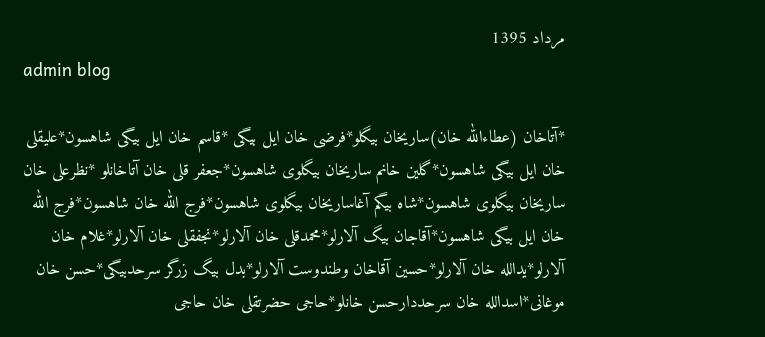مرداد 1395
admin blog

*آتاخان (عطاءالله خان)ساریخان بیگلو*فرضی خان ایل بیگی *قاسم خان ایل بیگی شاهسون*علیقلی خان ایل بیگی شاهسون*گلین خانم ساریخان بیگلوی شاهسون*جعفر قلی خان آتاخانلو *نظرعلی خان ساریخان بیگلوی شاهسون*شاه بیگم آغاساریخان بیگلوی شاهسون*فرج الله خان شاهسون*فرج الله خان ایل بیگی شاهسون*آقاجان بیگ آلارلو*محمدقلی خان آلارلو*نجفقلی خان آلارلو*غلام خان آلارلو*یدالله خان آلارلو*حسین آقاخان وطندوست آلارلو*بدل بیگ زرگر سرحدبیگی*حسن خان موغانی*اسدالله خان سرحددارحسن خانلو*حاجی حضرتقلی خان حاجی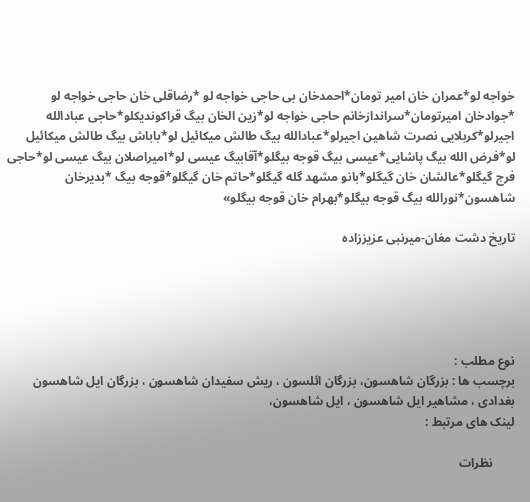خواجه لو*عمران خان امیر تومان*احمدخان بی حاجی خواجه لو *رضاقلی خان حاجی خواجه لو *جوادخان امیرتومان*سراندازخانم حاجی خواجه لو*زین الخان بیگ قراکوندیکلو*حاجی عبادالله اجیرلو*کربلایی نصرت شاهین اجیرلو*عبادالله بیگ طالش میکائیل لو*باباش بیگ طالش میکائیل لو*فرض الله بیگ پاشایی*عیسی بیگ قوجه بیگلو*آقابیگ عیسی لو*امیراصلان بیگ عیسی لو*حاجی فرج گیگلو*عالشان خان گیگلو*بانو مشهد گله گیگلو*حاتم خان گیگلو*قوجه بیگ *بدیرخان شاهسون*نورالله بیگ قوجه بیگلو*بهرام خان قوجه بیگلو»

تاریخ دشت مغان-میرنبی عزیززاده





نوع مطلب :
برچسب ها : بزرگان شاهسون، بزرگان ائلسون ، ریش سفیدان شاهسون ، بزرگان ایل شاهسون بغدادی ، مشاهیر ایل شاهسون ، ایل شاهسون،
لینک های مرتبط :

       نظرات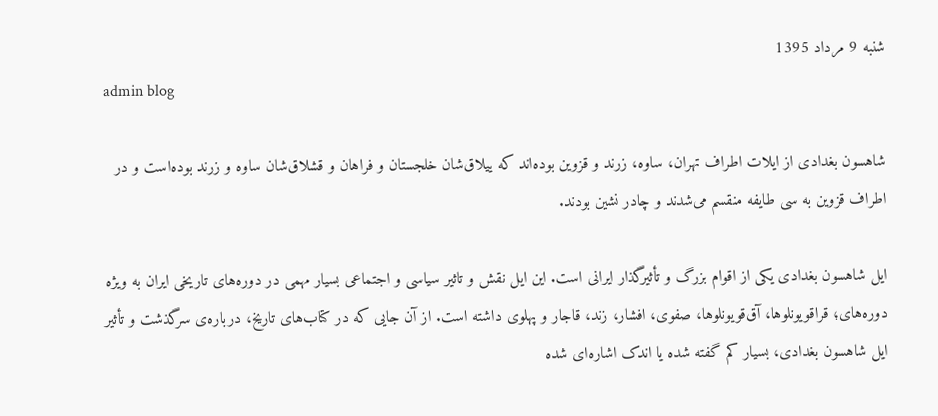شنبه 9 مرداد 1395
admin blog

شاهسون بغدادی از ایلات اطراف تهران، ساوه، زرند و قزوین بوده‌اند كه ییلاق‌شان خلجستان و فراهان و قشلاق‌شان ساوه و زرند بوده‌است و در اطراف قزوین به سی طایفه منقسم می‌شدند و چادر نشین بودند.

ایل شاهسون بغدادی یکی از اقوام بزرگ و تأثیرگذار ایرانی است. این ایل نقش و تاثیر سیاسی و اجتماعی بسیار مهمی در دوره‌های تاریخی ایران به ویژه دوره‌های؛ قراقویونلوها، آق‌قویونلوها، صفوی، افشار، زند، قاجار و پهلوی داشته است. از آن جایی که در کتاب‌های تاریخ، درباره‌ی سرگذشت و تأثیر ایل شاهسون بغدادی، بسیار كم گفته شده یا اندک اشاره‌ای شده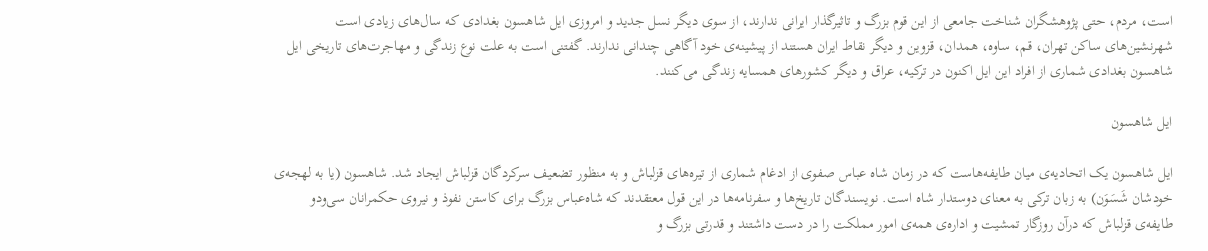است، مردم، حتی پژوهشگران شناخت جامعی از این قوم بزرگ و تاثیرگذار ایرانی ندارند، از سوی دیگر نسل جدید و امروزی ایل شاهسون بغدادی که سال‌های زیادی است شهرنشین‌های ساکن تهران، قم، ساوه، همدان، قزوین و دیگر نقاط ایران هستند از پیشینه‌ی خود آگاهی چندانی ندارند. گفتنی است به علت نوع زندگی و مهاجرت‌های تاریخی ایل شاهسون بغدادی شماری از افراد این ایل اكنون در تركیه، عراق و دیگر كشورهای همسایه زندگی می‌كنند.

ایل شاهسون

ایل شاهسون یک اتحادیه‌ی میان طایفه‌هاست که در زمان شاه عباس صفوی از ادغام شماری از تیره‌های قزلباش و به منظور تضعیف سرکردگان قزلباش ایجاد شد. شاهسون (یا به لهجه‌ی خودشان شَسَوَن) به زبان ترکی به معنای دوستدار شاه‌ است. نویسندگان تاریخ‌ها و سفرنامه‌ها در این قول معتقدند که شاه‌عباس بزرگ برای کاستن نفوذ و نیروی حکمرانان سی‌ودو طایفه‌ی قزلباش که درآن روزگار تمشیت و اداره‌ی همه‌ی امور مملکت را در دست داشتند و قدرتی بزرگ و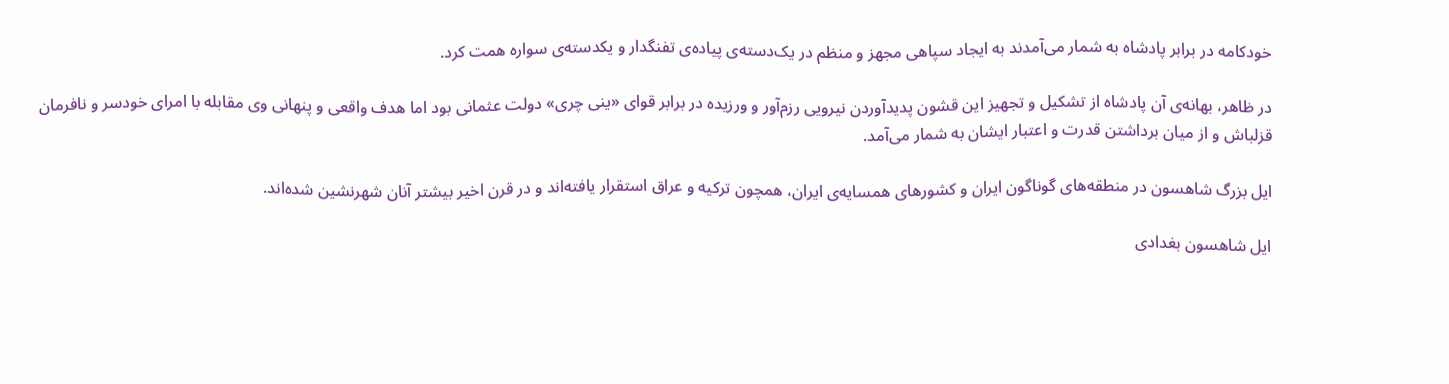خودکامه در برابر پادشاه به شمار می‌آمدند به ایجاد سپاهی مجهز و منظم در یک‌دسته‌ی پیاده‌ی تفنگدار و یکدسته‌ی سواره همت کرد.

در ظاهر، بهانه‌ی‌ آن پادشاه از تشکیل و تجهیز این قشون پدیدآوردن نیرویی رزم‌آور و ورزیده در برابر قوای «ینی چری» دولت عثمانی بود اما هدف واقعی و پنهانی وی مقابله با امرای خودسر و نافرمان قزلباش و از میان برداشتن قدرت و اعتبار ایشان به شمار می‌آمد.

ایل بزرگ شاهسون در منطقه‌های گوناگون ایران و كشورهای همسایه‌ی ایران، همچون تركیه و عراق استقرار یافته‌اند و در قرن اخیر بیشتر آنان شهرنشین شده‌اند.

ایل شاهسون بغدادی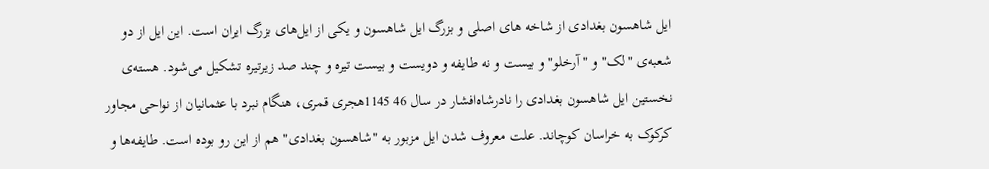ایل شاهسون بغدادی از شاخه های اصلی و بزرگ ایل شاهسون و یکی از ایل‌های بزرگ ایران است. این ایل از دو شعبه‌ی "لک" و "آرخلو" و بیست و نه طایفه و دویست و بیست تیره و چند صد زیرتیره تشکیل می‌شود. هسته‌ی نخستین ایل شاهسون بغدادی را نادرشاه‌افشار در سال 46 1145هجری قمری، هنگام نبرد با عثمانیان از نواحی مجاور کرکوک به خراسان کوچاند. علت معروف شدن ایل مزبور به "شاهسون ‌بغدادی" هم از این رو بوده است. طایفه‌ها و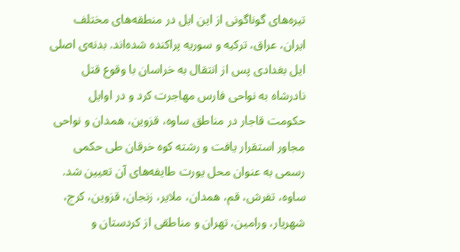تیره‌های گوناگونی از این ایل در منطقه‌های مختلف ایران، عراق، ترکیه و سوریه پراکنده شده‌اند. بدنه‌ی اصلی ایل بغدادی پس از انتقال به خراسان با وقوع قتل نادرشاه به نواحی فارس مهاجرت کرد و در اوایل حکومت قاجار در مناطق ساوه، قزوین، همدان و نواحی مجاور استقرار یافت و رشته کوه خرقان طی حکمی رسمی به عنوان محل یورت طایفه‌های آن تعیین شد. ساوه، تفرش، قم، همدان، ملایر، زنجان، قزوین، کرج، شهریار، ورامین، تهران و مناطقی از کردستان و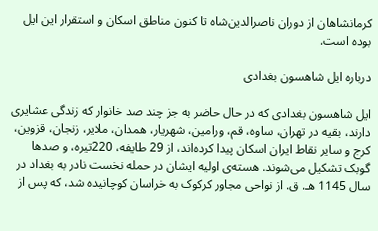کرمانشاهان از دوران ناصرالدین‌شاه تا کنون مناطق اسکان و استقرار این ایل بوده است.

درباره‌ ایل شاهسون بغدادی

ایل شاهسون بغدادی که در حال حاضر به جز چند صد خانوار که زندگی عشایری دارند، بقیه در تهران، ساوه، قم، ورامین، شهریار، همدان، ملایر، زنجان، قزوین، کرج و سایر نقاط ایران اسکان پیدا کرده‌اند، از 29 طایفه، 220تیره، و صدها گوبک تشکیل می‌شوند. هسته‌ی اولیه ایشان در حمله نخست نادر به بغداد در سال 1145 هـ. ق. از نواحی مجاور کرکوک به خراسان کوچانیده شد، که پس از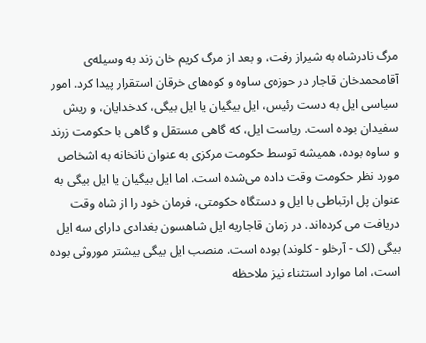مرگ نادرشاه به شیراز رفت، و بعد از مرگ کریم خان زند به وسیله‌ی آقامحمدخان قاجار در حوزه‌ی ساوه و کوه‌های خرقان استقرار پیدا کرد. امور سیاسی ایل به دست رئیس، ایل بیگیان یا ایل بیگی، کدخدایان، و ریش سفیدان بوده است. ریاست ایل، که گاهی مستقل و گاهی با حکومت زرند و ساوه بوده، همیشه توسط حکومت مرکزی به عنوان نانخانه به اشخاص مورد نظر حکومت وقت داده می‌شده است. اما ایل بیگیان یا ایل بیگی به عنوان پل ارتباطی با ایل و دستگاه حکومتی، فرمان خود را از شاه وقت دریافت می کرده‌اند. در زمان قاجاریه ایل شاهسون بغدادی دارای سه ایل بیگی (لک - آرخلو - کلوند) بوده است. منصب ایل بیگی بیشتر موروثی بوده است، اما موارد استثناء نیز ملاحظه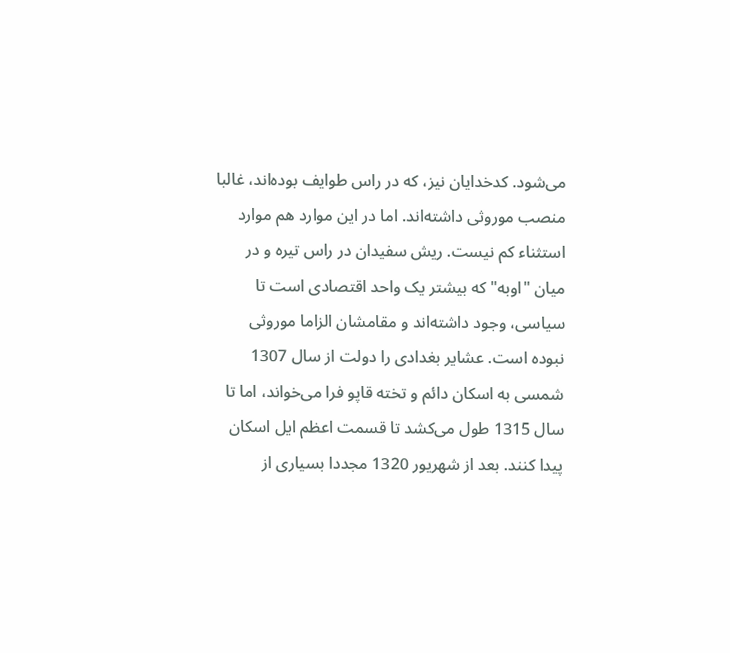می‌شود. کدخدایان نیز، که در راس طوایف بوده‌اند، غالبا منصب موروثی داشته‌اند. اما در این موارد هم موارد استثناء کم نیست. ریش سفیدان در راس تیره و در میان "اوبه" که بیشتر یک واحد اقتصادی است تا سیاسی، وجود داشته‌اند و مقامشان الزاما موروثی نبوده است. عشایر بغدادی را دولت از سال 1307 شمسی به اسکان دائم و تخته قاپو فرا می‌خواند، اما تا سال 1315 طول می‌کشد تا قسمت اعظم ایل اسکان پیدا کنند. بعد از شهریور 1320 مجددا بسیاری از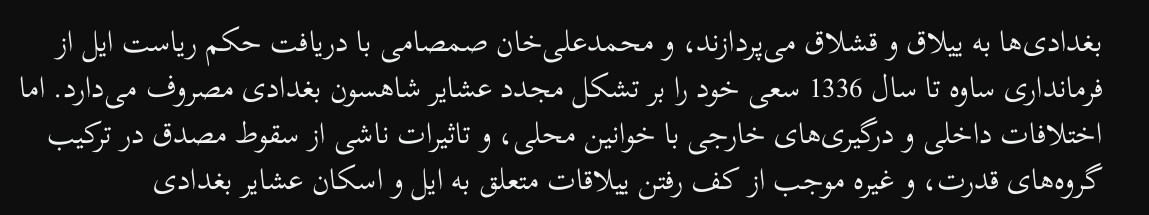بغدادی‌ها به ییلاق و قشلاق می‌پردازند، و محمدعلی‌خان صمصامی با دریافت حکم ریاست ایل از فرمانداری ساوه تا سال 1336 سعی خود را بر تشکل مجدد عشایر شاهسون بغدادی مصروف می‌دارد. اما اختلافات داخلی و درگیری‌های خارجی با خوانین محلی، و تاثیرات ناشی از سقوط مصدق در ترکیب گروه‌های قدرت، و غیره موجب از کف رفتن ییلاقات متعلق به ایل و اسکان عشایر بغدادی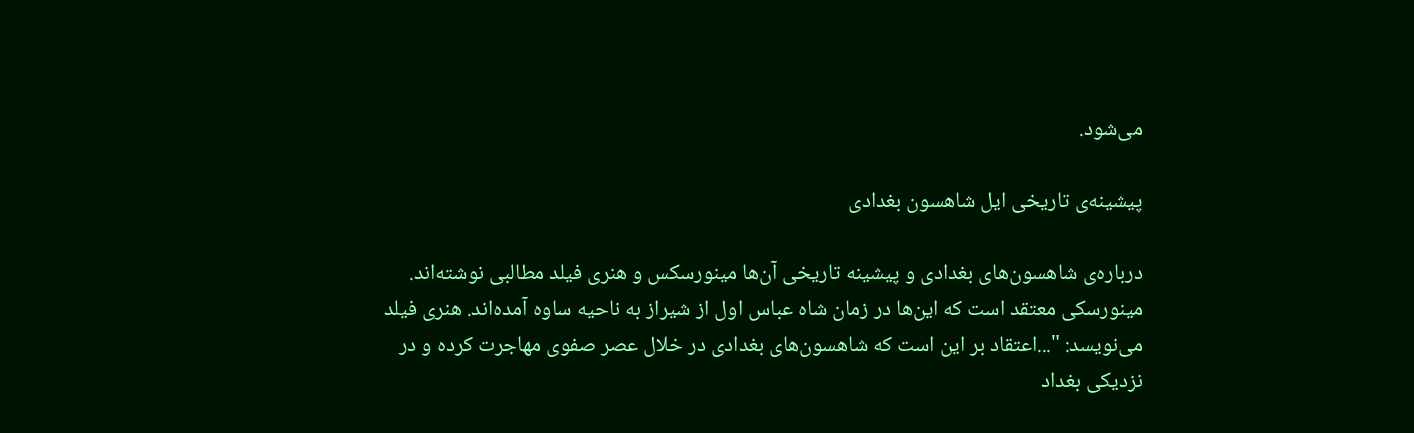می‌شود.

پیشینه‌ی تاریخی ایل شاهسون بغدادی

درباره‌ی شاهسون‌های بغدادی و پیشینه‌ تاریخی آن‌ها مینورسكس و هنری فیلد مطالبی نوشته‌اند. مینورسكی معتقد است كه این‌ها در زمان شاه عباس اول از شیراز به ناحیه ساوه آمده‌اند. هنری فیلد می‌نویسد: "...اعتقاد بر این است كه شاهسون‌های بغدادی در خلال عصر صفوی مهاجرت كرده و در نزدیكی بغداد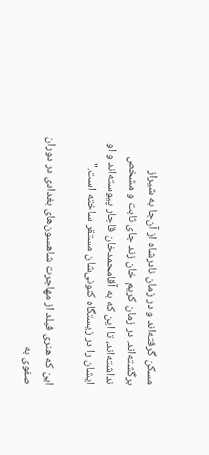مسكن گرفته‌اند و در زمان نادرشاه از آن‌جا به شیراز برگشته‌اند. در زمان كریم خان زند جای ثابت و مشخص نداشته‌اند، تا این كه به آقامحمدخان قاجار پیوسته‌اند و او ایشان را در زیستگاه كنونی‌شان مستقر ساخته است."

این كه هنری فیلد از مهاجرت شاهسون‌های بغدادی در دوران صفوی به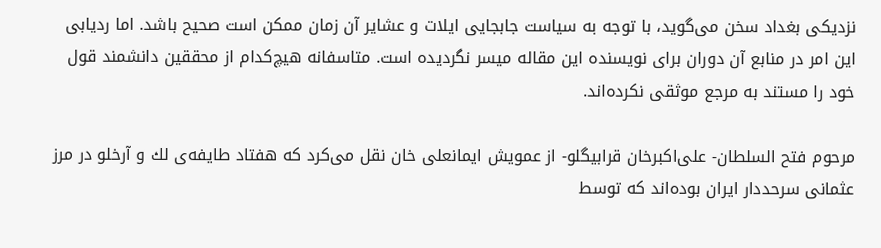نزدیكی بغداد سخن می‌گوید، با توجه به سیاست جابجایی ایلات و عشایر آن زمان ممكن است صحیح باشد. اما ردیابی این امر در منابع آن دوران برای نویسنده این مقاله میسر نگردیده است. متاسفانه هیچ‌كدام از محققین دانشمند قول خود را مستند به مرجع موثقی نكرده‌اند.

مرحوم فتح السلطان- علی‌اكبرخان قرابیگلو- از عمویش ایمانعلی خان نقل می‌كرد كه هفتاد طایفه‌ی لك و آرخلو در مرز عثمانی سرحددار ایران بوده‌اند كه توسط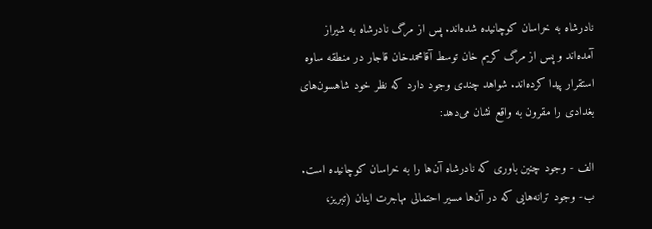نادرشاه به خراسان كوچانیده شده‌اند. پس از مرگ نادرشاه به شیراز آمده‌اند و پس از مرگ كریم خان توسط آقامحمدخان قاجار در منطقه ساوه استقرار پیدا كرده‌اند. شواهد چندی وجود دارد كه نظر خود شاهسون‌های بغدادی را مقرون به واقع نشان می‌دهد:

الف - وجود چنین باوری كه نادرشاه آن‌ها را به خراسان كوچانیده است. ب- وجود ترانه‌هایی كه در آن‌ها مسیر احتمالی مهاجرت اینان (تبریز،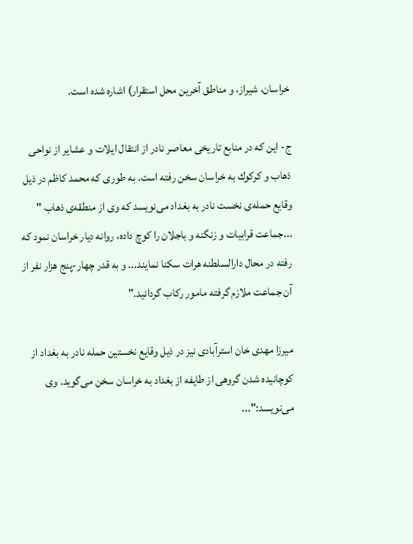خراسان، شیراز، و مناطق آخرین محل استقرار) اشاره شده است.

ج- این كه در منابع تاریخی معاصر نادر از انتقال ایلات و عشایر از نواحی ذهاب و كركوك به خراسان سخن رفته است. به طوری كه محمد كاظم در ذیل وقایع حمله‌ی نخست نادر به بغداد می‌نویسد كه وی از منطقه‌ی ذهاب " ...جماعت قرابیات و زنگنه و باجلان را كوچ داده، روانه دیار خراسان نمود كه رفته در محال دارالسلطنه هرات سكنا نمایند... و به قدر چهار-پنج هزار نفر از آن جماعت ملازم گرفته مامور ركاب گردانید."

میرزا مهدی خان استرآبادی نیز در ذیل وقایع نخستین حمله نادر به بغداد از كوچانیده شدن گروهی از طایفه از بغداد به خراسان سخن می‌گوید. وی می‌نویسد:"...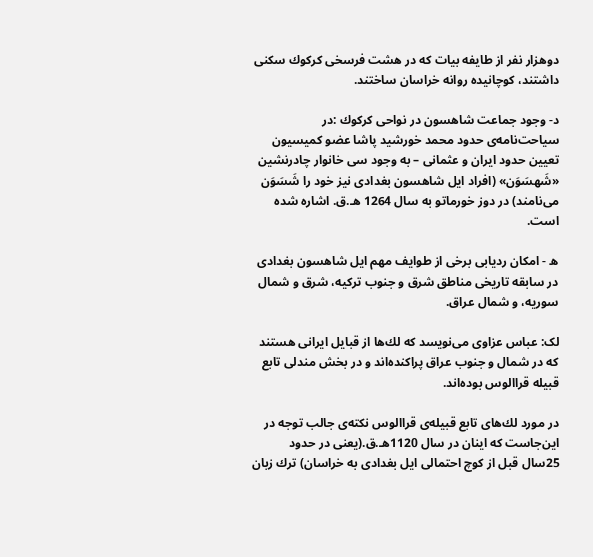دوهزار نفر از طایفه بیات كه در هشت فرسخی كركوك سكنی داشتند، كوچانیده روانه خراسان ساختند.

د- وجود جماعت شاهسون در نواحی كركوك :در سیاحت‌نامه‌ی حدود محمد خورشید پاشا عضو كمیسیون تعیین حدود ایران و عثمانی – به وجود سی خانوار چادرنشین «شَهسَوَن» (افراد ایل شاهسون بغدادی نیز خود را شَسَوَن می‌نامند) در دوز خورماتو به سال 1264 هـ.ق. اشاره شده است.

ه - امكان ردیابی برخی از طوایف مهم ایل شاهسون بغدادی در سابقه تاریخی مناطق شرق و جنوب تركیه، شرق و شمال سوریه، و شمال عراق.

لک: عباس عزاوی می‌نویسد كه لك‌ها از قبایل ایرانی هستند كه در شمال و جنوب عراق پراكنده‌اند و در بخش مندلی تابع قبیله قراالوس بوده‌اند.

در مورد لك‌های تابع قبیله‌ی قراالوس نكته‌ی جالب توجه در این‌جاست كه اینان در سال 1120هـ.ق.(یعنی در حدود 25سال قبل از كوچ احتمالی ایل بغدادی به خراسان) ترك زبان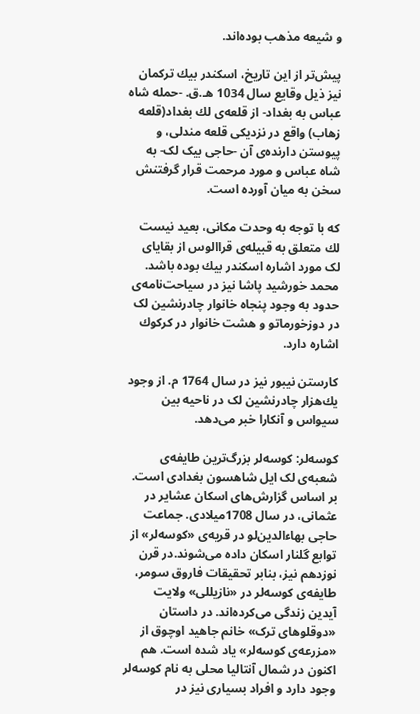و شیعه مذهب بوده‌اند.

پیش‌تر از این تاریخ، اسكندر بیك تركمان نیز ذیل وقایع سال 1034 هـ.ق. -حمله شاه عباس به بغداد- از قلعه‌ی لك بغداد(قلعه زهاب) واقع در نزدیكی قلعه‌ مندلی، و پیوستن دارنده‌ی آن -حاجی بیک لک- به شاه عباس و مورد مرحمت قرار گرفتنش سخن به میان آورده است.

كه با توجه به وحدت مكانی، بعید نیست لك متعلق به قبیله‌ی قراالوس از بقایای لک مورد اشاره اسكندر بیك بوده باشد. محمد خورشید پاشا نیز در سیاحت‌نامه‌ی حدود به وجود پنجاه خانوار چادرنشین لک در دوزخورماتو و هشت خانوار در كركوك اشاره دارد.

كارستن نیبور نیز در سال 1764 م. از وجود یك‌هزار چادرنشین لک در ناحیه بین سیواس و آنكارا خبر می‌دهد.

كوسه‌لر: كوسه‌لر بزرگ‌‌‌ترین طایفه‌ی شعبه‌ی لک ایل شاهسون بغدادی است. بر اساس گزارش‌های اسكان عشایر در عثمانی، در سال 1708میلادی. جماعت حاجی بهاءالدین‌لو در قریه‌ی «كوسه‌لر» از توابع گلنار اسكان داده می‌شوند.در قرن نوزدهم نیز، بنابر تحقیقات فاروق سومر، طایفه‌ی كوسه‌لر در «نازیللی» ولایت آیدین زندگی می‌كرده‌اند. در داستان «دوقلوهای ترک» خانم جاهید اوچوق از «مزرعه‌ی كوسه‌لر» یاد شده است. هم اكنون در شمال آنتالیا محلی به نام كوسه‌لر وجود دارد و افراد بسیاری نیز در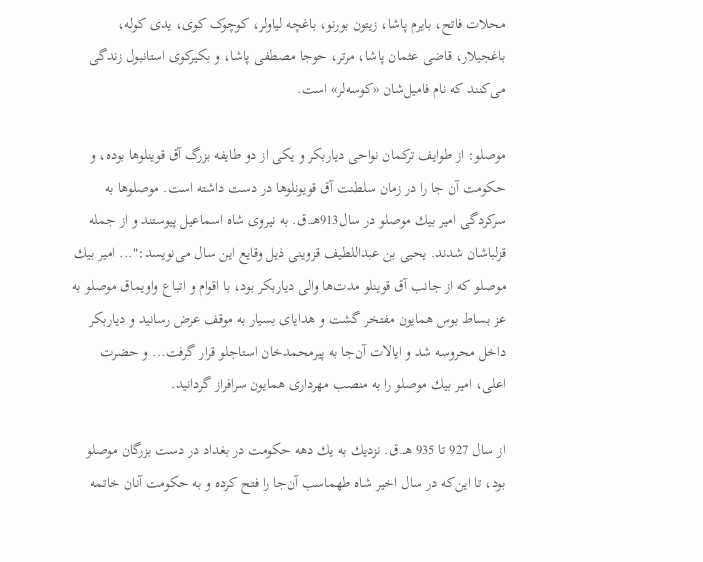محلات فاتح، بایرم پاشا، زیتون بورنو، باغچه لیاولر، كوچوک كوی، یدی كوله، باغجیلار، قاضی عثمان پاشا، مرتر، حوجا مصطفی پاشا، و بكیركوی استانبول زندگی می‌كنند كه نام فامیل‌شان «كوسه‌لر» است.

موصلو: از طوایف تركمان نواحی دیاربكر و یكی از دو طایفه بزرگ آق قوینلوها بوده، و حكومت آن جا را در زمان سلطنت آق قویونلوها در دست داشته است. موصلوها به سركردگی امیر بیك موصلو در سال913هـ.ق. به نیروی شاه اسماعیل پیوستند و از جمله قزلباشان شدند. یحیی بن عبداللطیف قزوینی ذیل وقایع این سال می‌نویسد:"... امیر بیك موصلو كه از جانب آق قوینلو مدت‌ها والی دیاربكر بود، با اقوام و اتباع واویماق موصلو به عز بساط بوس همایون مفتخر گشت و هدایای بسیار به موقف عرض رسانید و دیاربكر داخل محروسه شد و ایالات آن‌جا به پیرمحمدخان استاجلو قرار گرفت... و حضرت اعلی، امیر بیك موصلو را به منصب مهرداری همایون سرافراز گردانید.

از سال 927 تا 935 هـ.ق. نزدیك به یك دهه حكومت در بغداد در دست بزرگان موصلو بود، تا این‌كه در سال اخیر شاه طهماسب آن‌جا را فتح كرده و به حكومت آنان خاتمه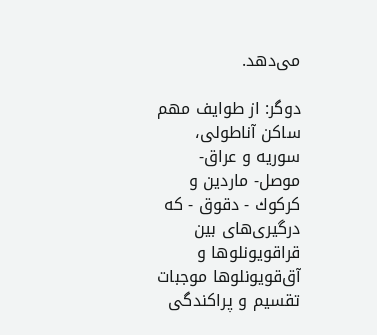می‌دهد.

دوگر: از طوایف مهم ساكن آناطولی، سوریه و عراق- موصل- ماردین و كركوك - دقوق - كه درگیری‌های بین قراقویونلوها و آق‌قویونلوها موجبات تقسیم و پراكندگی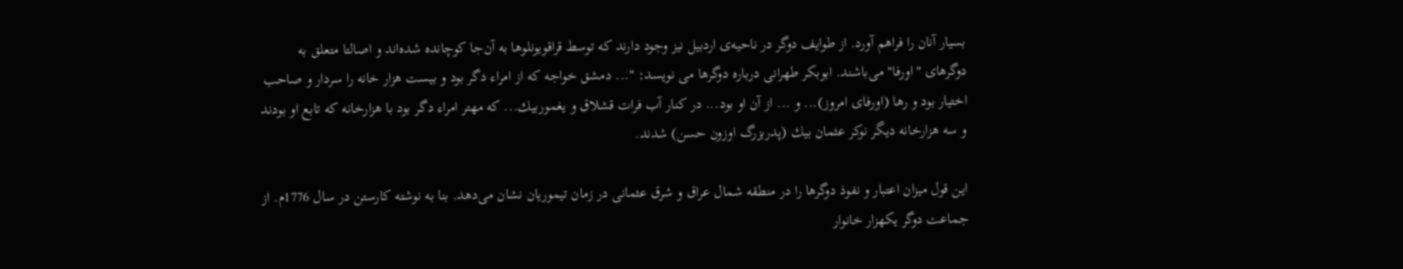بسیار آنان را فراهم آورد. از طوایف دوگر در ناحیه‌ی اردبیل نیز وجود دارند كه توسط قراقویونلوها به آن‌جا كوچانده شده‌اند و اصالتا متعلق به دوگرهای "اورفا" می‌باشند. ابوبكر طهرانی درباره دوگرها می نویسد: "... دمشق خواجه كه از امراء دگر بود و بیست هزار خانه را سردار و صاحب اختیار بود و رها (اورفای امروز)... و ... از آن او بود... در كنار آب فرات قشلاق و یغموربیك... كه مهتر امراء دگر بود با هزارخانه كه تابع او بودند و سه هزارخانه دیگر نوكر عثمان بیك (پدربزرگ اوزون حسن) شدند.

این قول میزان اعتبار و نفوذ دوگرها را در منطقه شمال عراق و شرق عثمانی در زمان تیموریان نشان می‌دهد. بنا به نوشته كارستن در سال 1776م. از جماعت دوگر یكهزار خانوار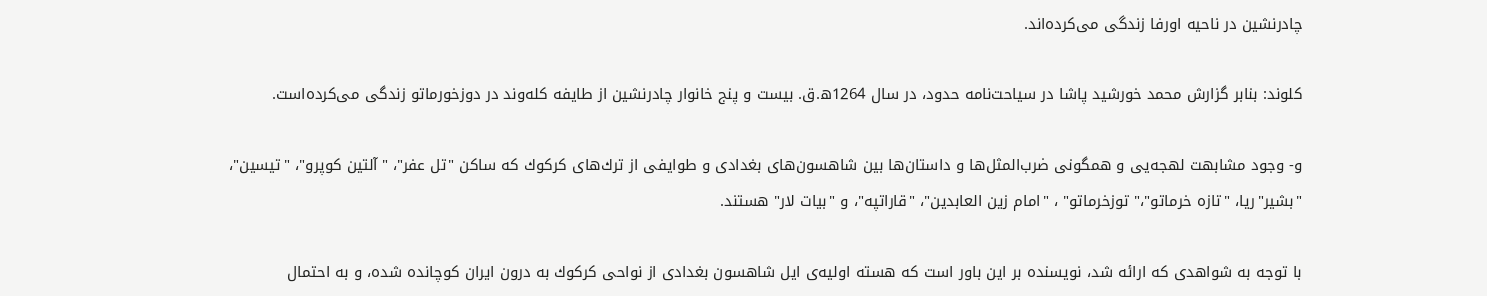چادرنشین در ناحیه اورفا زندگی می‌كرده‌اند.

كلوند: بنابر گزارش محمد خورشید پاشا در سیاحت‌نامه حدود، در سال 1264ه.ق. بیست و پنج خانوار چادرنشین از طایفه كله‌وند در دوزخورماتو زندگی می‌كرده‌است.

و- وجود مشابهت لهجه‌یی و همگونی ضرب‌المثل‌ها و داستان‌ها بین شاهسون‌های بغدادی و طوایفی از ترك‌های كركوك كه ساكن "تل عفر"، "آلتین كوپرو"، "تیسین"، "بشیر"ریا، "تازه خرماتو"،" توزخرماتو" ، "امام زین العابدین"، "قاراتپه"، و "بیات لار" هستند.

با توجه به شواهدی كه ارائه شد، نویسنده بر این باور است كه هسته اولیه‌ی ایل شاهسون بغدادی از نواحی كركوك به درون ایران كوچانده شده، و به احتمال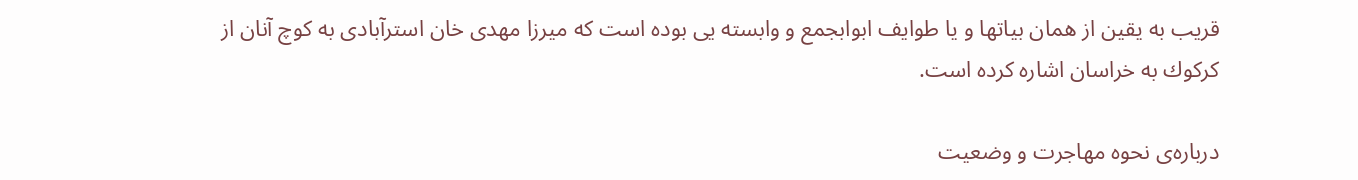قریب به یقین از همان بیاتها و یا طوایف ابوابجمع و وابسته یی بوده است كه میرزا مهدی خان استرآبادی به كوچ آنان از كركوك به خراسان اشاره كرده است.

درباره‌ی نحوه مهاجرت و وضعیت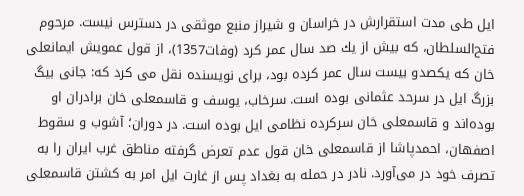ایل طی مدت استقرارش در خراسان و شیراز منبع موثقی در دسترس نیست. مرحوم فتح‌السلطان، كه بیش از یك صد سال عمر كرد (وفات1357)، از قول عمویش ایمانعلی خان كه یكصدو بیست سال عمر كرده بود، برای نویسنده نقل می كرد كه: جانی بیگ بزرگ ایل در سرحد عثمانی بوده است. سرخاب، یوسف و قاسمعلی خان برادران او بوده‌اند و قاسمعلی خان سركرده نظامی ایل بوده است. در دوران؛ آشوب و سقوط اصفهان، احمدپاشا از قاسمعلی خان قول عدم تعرض گرفته مناطق غرب ایران را به تصرف خود در می‌آورد. نادر در حمله به بغداد پس از غارت ایل امر به كشتن قاسمعلی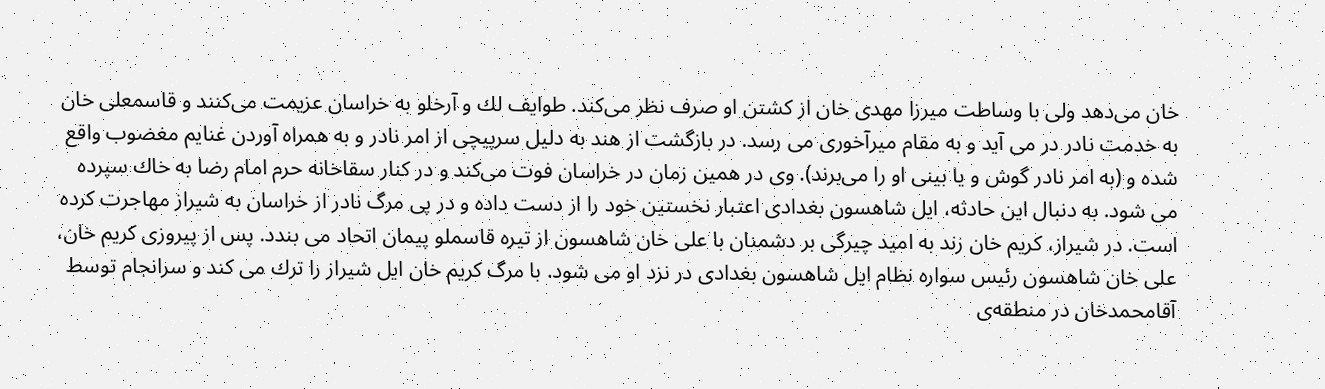خان می‌دهد ولی با وساطت میرزا مهدی خان از كشتن او صرف نظر می‌كند. طوایف لك و آرخلو به خراسان عزیمت می‌كنند و قاسمعلی خان به خدمت نادر در می آید و به مقام میرآخوری می رسد. در بازگشت از هند به دلیل سرپیچی از امر نادر و به همراه آوردن غنایم مغضوب واقع شده و (به امر نادر گوش و یا بینی او را می‌برند). وی در همین زمان در خراسان فوت می‌كند و در كنار سقاخانه حرم امام رضا به خاك سپرده می شود. به دنبال این حادثه، ایل شاهسون بغدادی اعتبار نخستین خود را از دست داده و در پی مرگ نادر از خراسان به شیراز مهاجرت كرده است. در شیراز، كریم خان زند به امید چیرگی بر دشمنان با علی خان شاهسون از تیره قاسملو پیمان اتحاد می بندد. پس از پیروزی كریم خان، علی خان شاهسون رئیس سواره نظام ایل شاهسون بغدادی در نزد او می شود. با مرگ كریم خان ایل شیراز را ترك می كند و سرانجام توسط آقامحمدخان در منطقه‌ی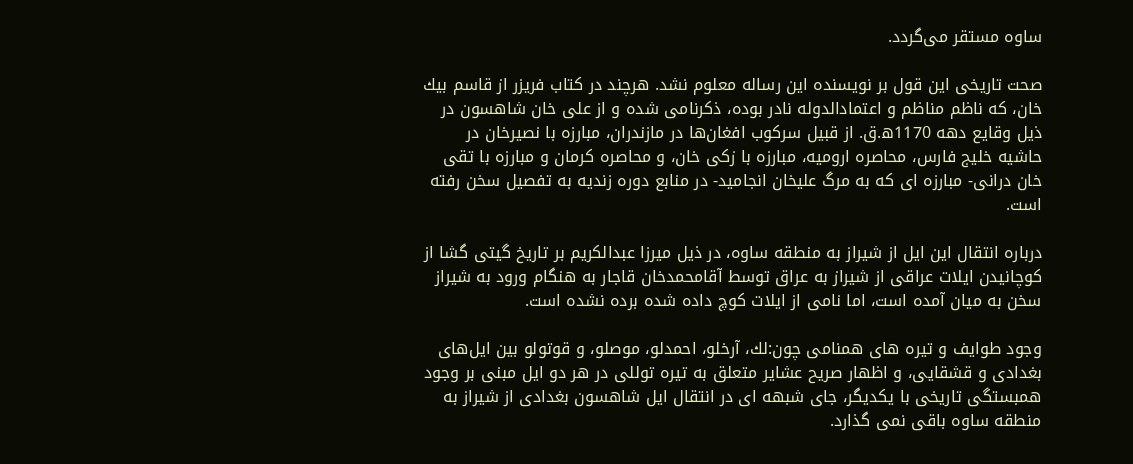ساوه مستقر می‌گردد.

صحت تاریخی این قول بر نویسنده این رساله معلوم نشد. هرچند در كتاب فریزر از قاسم بیك خان، كه ناظم مناظم و اعتمادالدوله نادر بوده، ذكرنامی شده و از علی خان شاهسون در ذیل وقایع دهه 1170ه.ق. از قبیل سركوب افغان‌ها در مازندران، مبارزه با نصیرخان در حاشیه خلیج فارس، محاصره ارومیه، مبارزه با زكی خان، و محاصره كرمان و مبارزه با تقی خان درانی- مبارزه ای كه به مرگ علیخان انجامید- در منابع دوره زندیه به تفصیل سخن رفته است.

درباره انتقال این ایل از شیراز به منطقه ساوه، در ذیل میرزا عبدالكریم بر تاریخ گیتی گشا از كوچانیدن ایلات عراقی از شیراز به عراق توسط آقامحمدخان قاجار به هنگام ورود به شیراز سخن به میان آمده است، اما نامی از ایلات كوچ داده شده برده نشده است.

وجود طوایف و تیره های همنامی چون:لك، آرخلو، احمدلو، موصلو، و قوتولو بین ایل‌های بغدادی و قشقایی، و اظهار صریح عشایر متعلق به تیره توللی در هر دو ایل مبنی بر وجود همبستگی تاریخی با یكدیگر، جای شبهه ای در انتقال ایل شاهسون بغدادی از شیراز به منطقه ساوه باقی نمی گذارد.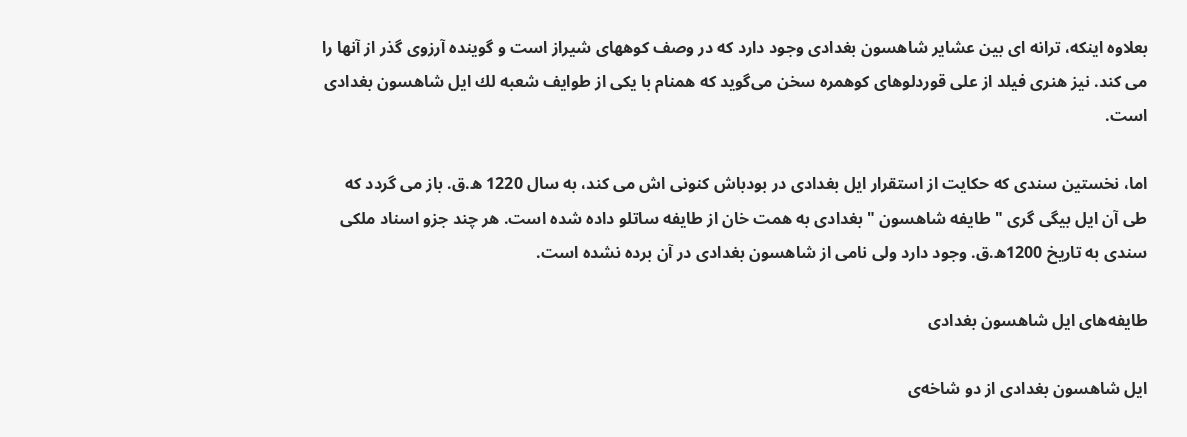بعلاوه اینكه، ترانه ای بین عشایر شاهسون بغدادی وجود دارد كه در وصف كوههای شیراز است و گوینده آرزوی گذر از آنها را می كند. نیز هنری فیلد از علی قوردلوهای كوهمره سخن می‌گوید كه همنام با یكی از طوایف شعبه لك ایل شاهسون بغدادی است.

اما، نخستین سندی كه حكایت از استقرار ایل بغدادی در بودباش كنونی اش می كند، به سال 1220 ه.ق. باز می گردد كه طی آن ایل بیگی گری " طایفه شاهسون " بغدادی به همت خان از طایفه ساتلو داده شده است. هر چند جزو اسناد ملكی سندی به تاریخ 1200ه.ق. وجود دارد ولی نامی از شاهسون بغدادی در آن برده نشده است.

طایفه‌های ایل شاهسون بغدادی

ایل شاهسون بغدادی از دو شاخه‌ی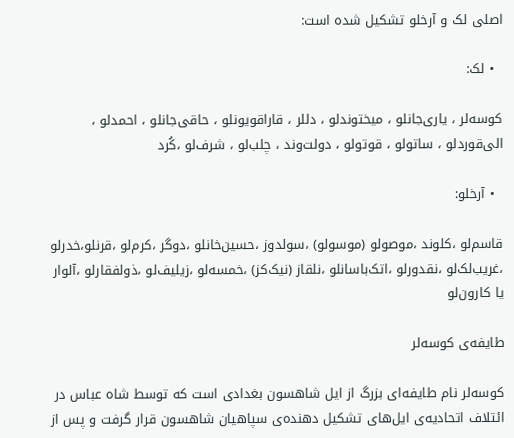اصلی لک‌ و آرخلو تشکیل شده است:

  • لک‌:

کوسه‌لر ، یاری‌جانلو ، میختوندلو ، دللر ، قاراقویونلو ، حاقی‌جانلو ، احمدلو ، الی‌قوردلو ، ساتولو ، قوتولو ، دولت‌وند ، چلب‌لو ، شرف‌لو ،کُرد

  • آرخلو:

قاسم‌لو ،کلوند ،موصولو (موسولو) ،سولدوز ،حسین‌خانلو ،دوگر ،کرم‌لو ،قرنلو،خدرلو ،غریب‌لک‌لو ،نقدورلو ،اتک‌باسانلو ،نلقاز (نیک‌کز) ،خمسه‌لو ،زیلیف‌لو ،ذولفقارلو ،آلوار یا کارون‌لو

طایفه‌ی کوسه‌لر

کوسه‌لر نام طایفه‌ای بزرگ از ایل شاهسون بغدادی است که توسط شاه عباس در ائتلاف اتحادیه‌ی ایل‌های تشکیل دهنده‌ی سپاهیان شاهسون قرار گرفت و پس از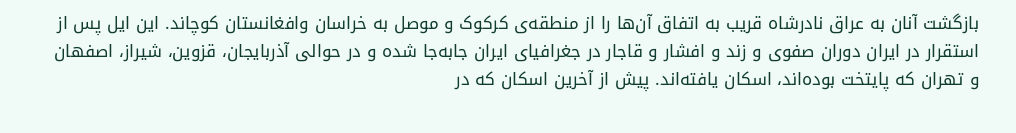بازگشت آنان به عراق نادرشاه قریب به اتفاق آن‌ها را از منطقه‌ی کرکوک و موصل به خراسان وافغانستان کوچاند. این ایل پس از استقرار در ایران دوران صفوی و زند و افشار و قاجار در جغرافیای ایران جابه‌جا شده و در حوالی آذربایجان، قزوین، شیراز، اصفهان و تهران که پایتخت بوده‌اند، اسکان یافته‌اند. پیش از آخرین اسکان که در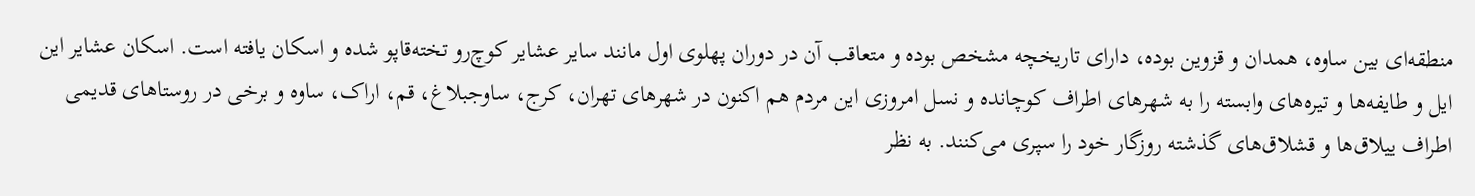منطقه‌ای بین ساوه، همدان و قزوین بوده، دارای تاریخچه مشخص بوده و متعاقب آن در دوران پهلوی اول مانند سایر عشایر کوچ‌رو تخته‌قاپو شده و اسکان یافته است. اسکان عشایر این ایل و طایفه‌ها و تیره‌های وابسته را به شهرهای اطراف کوچانده و نسل امروزی این مردم هم اکنون در شهرهای تهران، کرج، ساوجبلاغ، قم، اراک، ساوه و برخی در روستاهای قدیمی اطراف ییلاق‌ها و قشلاق‌های گذشته روزگار خود را سپری می‌کنند. به نظر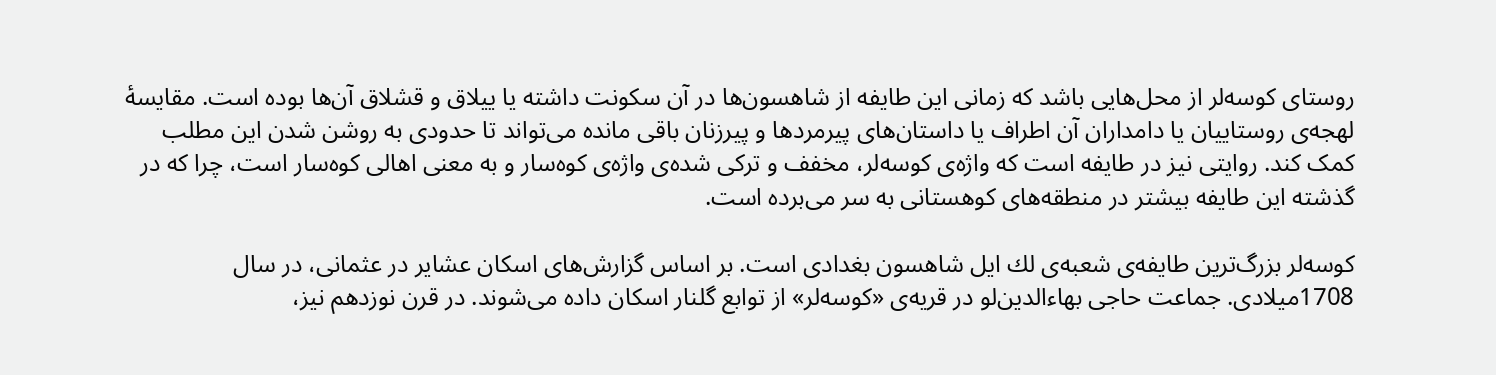روستای کوسه‌لر از محل‌هایی باشد که زمانی این طایفه از شاهسون‌ها در آن سکونت داشته یا ییلاق و قشلاق آن‌ها بوده است. مقایسهٔ لهجه‌ی روستاییان یا دامداران آن اطراف یا داستان‌های پیرمردها و پیرزنان باقی مانده می‌تواند تا حدودی به روشن شدن این مطلب کمک کند. روایتی نیز در طایفه است که واژه‌ی کوسه‌لر، مخفف و ترکی شده‌ی واژه‌ی کوه‌سار و به معنی اهالی کوه‌سار است، چرا که در گذشته این طایفه بیشتر در منطقه‌های کوهستانی به سر می‌برده است.

كوسه‌لر بزرگ‌‌‌ترین طایفه‌ی شعبه‌ی لك ایل شاهسون بغدادی است. بر اساس گزارش‌های اسكان عشایر در عثمانی، در سال 1708میلادی. جماعت حاجی بهاءالدین‌لو در قریه‌ی «كوسه‌لر» از توابع گلنار اسكان داده می‌شوند. در قرن نوزدهم نیز،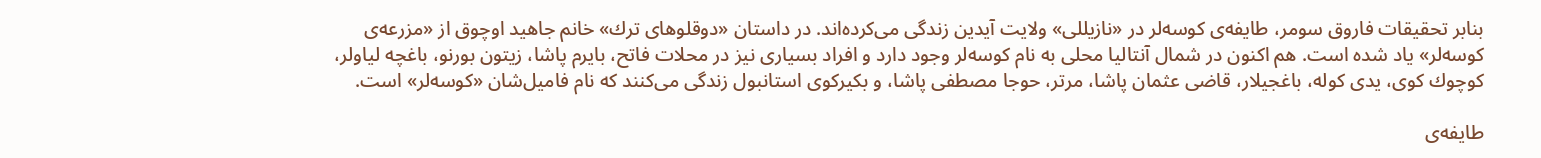بنابر تحقیقات فاروق سومر، طایفه‌ی كوسه‌لر در «نازیللی» ولایت آیدین زندگی می‌كرده‌اند. در داستان «دوقلوهای ترك» خانم جاهید اوچوق از «مزرعه‌ی كوسه‌لر» یاد شده است. هم اكنون در شمال آنتالیا محلی به نام كوسه‌لر وجود دارد و افراد بسیاری نیز در محلات فاتح، بایرم پاشا، زیتون بورنو، باغچه لیاولر، كوچوك كوی، یدی كوله، باغجیلار، قاضی عثمان پاشا، مرتر، حوجا مصطفی پاشا، و بكیركوی استانبول زندگی می‌كنند كه نام فامیل‌شان «كوسه‌لر» است.

طایفه‌ی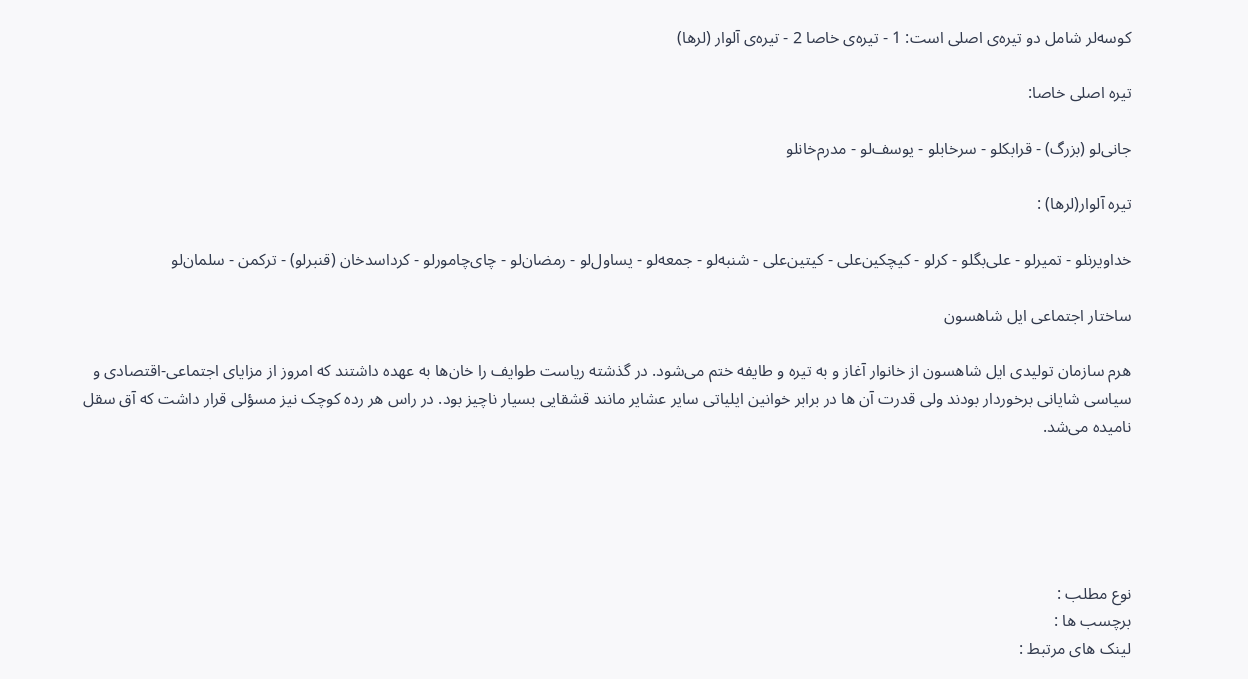کوسه‌لر شامل دو تیره‌ی اصلی است: 1 - تیره‌ی خاصا 2 - تیره‌ی آلوار (لرها)

تیره اصلی خاصا:

جانی‌لو (بزرگ) - قرابكلو - سرخابلو - یوسف‌لو - مدرم‌خانلو

تیره آلوار(لرها) :

خداویرنلو - تمیرلو - علی‌بگلو - كرلو - كیچكین‌علی - كیتین‌علی - شنبه‌لو - جمعه‌لو - یساول‌لو - رمضان‌لو - چای‌چامورلو - کرداسدخان (قنبرلو) - ترکمن - سلمان‌لو

ساختار اجتماعی ایل شاهسون

هرم سازمان تولیدی ایل شاهسون از خانوار آغاز و به تیره و طایفه ختم می‌شود. در گذشته ریاست طوایف را خان‌ها به عهده داشتند که امروز از مزایای اجتماعی-اقتصادی و سیاسی شایانی برخوردار بودند ولی قدرت آن ها در برابر خوانین ایلیاتی سایر عشایر مانند قشقایی بسیار ناچیز بود. در راس هر رده کوچک نیز مسؤلی قرار داشت که آق سقل نامیده می‌شد.





نوع مطلب :
برچسب ها :
لینک های مرتبط :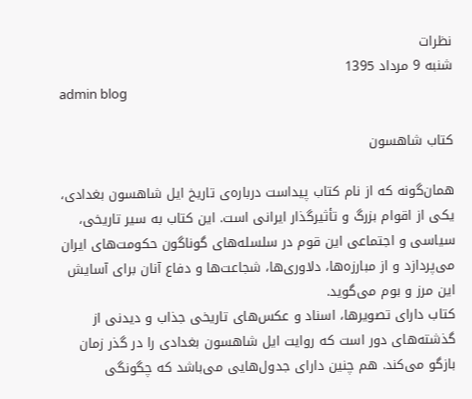نظرات
شنبه 9 مرداد 1395
admin blog

کتاب شاهسون

همان‌گونه که از نام کتاب پیداست درباره‌ی تاریخ ایل شاهسون بغدادی، یکی از اقوام بزرگ و تأثیرگذار ایرانی است. این کتاب به سیر تاریخی، سیاسی و اجتماعی این قوم در سلسله‌های گوناگون حکومت‌های ایران می‌پردازد و از مبارزه‌ها،‌ دلاوری‌ها‌، شجاعت‌ها‌ و دفاع‌ آنان برای آسایش این مرز و بوم می‌گوید.
کتاب دارای تصویرها، اسناد و عکس‌های تاریخی جذاب و دیدنی از گذشته‌های دور است که روایت ایل شاهسون بغدادی را در گذر زمان بازگو می‌کند. هم چنین دارای جدول‌هایی می‌باشد که چگونگی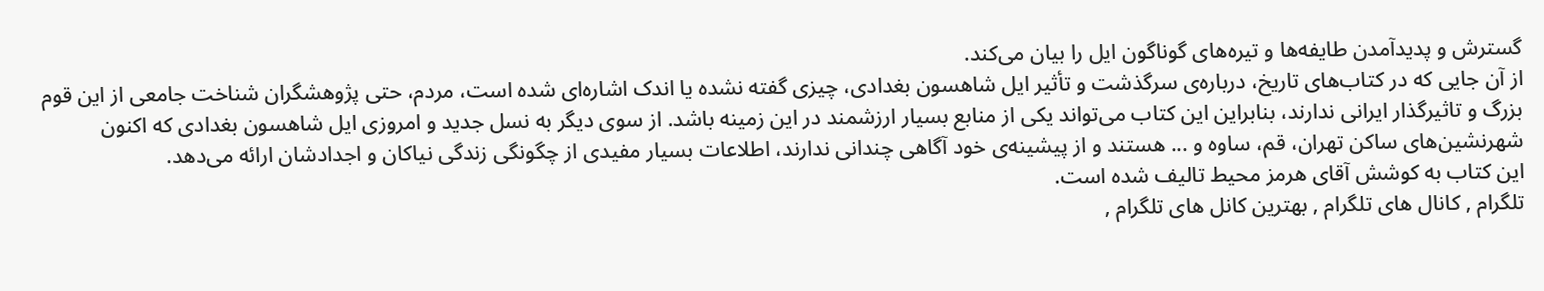گسترش و پدیدآمدن طایفه‌ها و تیره‌های گوناگون ایل را بیان می‌کند.
از آن جایی که در کتاب‌های تاریخ، درباره‌ی سرگذشت و تأثیر ایل شاهسون بغدادی، چیزی گفته نشده یا اندک اشاره‌ای شده است، مردم، حتی پژوهشگران شناخت جامعی از این قوم بزرگ و تاثیرگذار ایرانی ندارند، بنابراین این کتاب می‌تواند یکی از منابع بسیار ارزشمند در این زمینه باشد. از سوی دیگر به نسل جدید و امروزی ایل شاهسون بغدادی که اکنون شهرنشین‌های ساکن تهران، قم، ساوه و ... هستند و از پیشینه‌ی خود آگاهی چندانی ندارند، اطلاعات بسیار مفیدی از چگونگی زندگی نیاکان و اجدادشان ارائه می‌دهد.
این کتاب به کوشش آقای هرمز محیط تالیف شده است.
تلگرام , کانال های تلگرام , بهترین کانل های تلگرام ,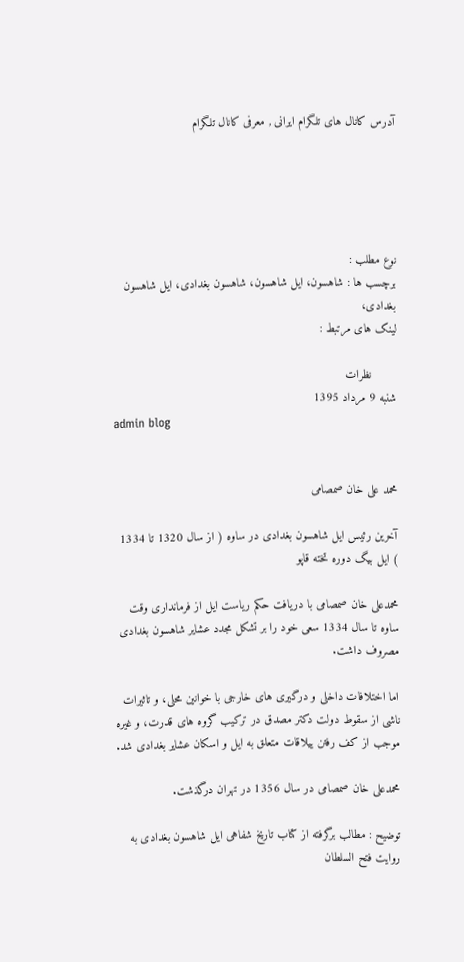آدرس کانال های تلگرام ایرانی , معرفی کانال تلگرام





نوع مطلب :
برچسب ها : شاهسون، ایل شاهسون، شاهسون بغدادی، ایل شاهسون بغدادی،
لینک های مرتبط :

       نظرات
شنبه 9 مرداد 1395
admin blog


محمد علی خان صمصامی

آخرین رئیس ایل شاهسون بغدادی در ساوه ( از سال‌ 1320 تا 1334 ) ایل بیگ دوره تخته قاپو

محمدعلی خان صمصامی با دریافت حکم ریاست ایل از فرمانداری وقت ساوه تا سال 1334 سعی خود را بر تشکل مجدد عشایر شاهسون بغدادی مصروف داشت.

اما اختلافات داخلی و درگیری های خارجی با خوانین محلی، و تاثیرات ناشی از سقوط دولت دكتر مصدق در ترکیب گروه های قدرت، و غیره موجب از کف رفتن ییلاقات متعلق به ایل و اسکان عشایر بغدادی شد.

محمدعلی خان صمصامی در سال 1356 در تهران درگذشت.

توضیح : مطالب برگرفته از کتاب تاریخ شفاهی ایل شاهسون بغدادی به روایت فتح‌ السلطان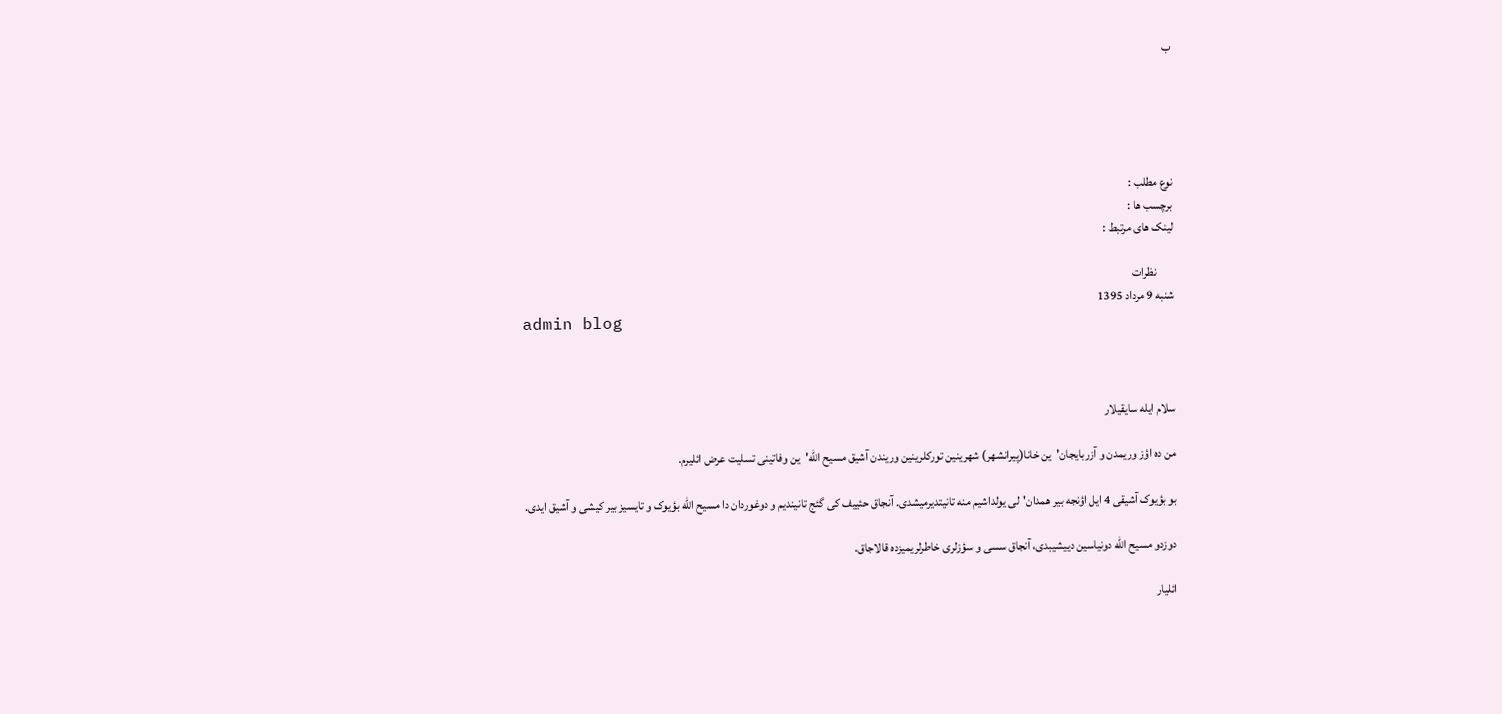ب





نوع مطلب :
برچسب ها :
لینک های مرتبط :

       نظرات
شنبه 9 مرداد 1395
admin blog



سلام ایله سایقیلار

من ده اؤز وریمدن و آزربایجان'ین خانا(پیرانشهر) شهرینین تورکلرینین وریندن آشیق مسیح الله'ین وفاتینی تسلیت عرض ائلیرم.

بو بؤیوک آشیقی 4 ایل اؤنجه بیر همدان'لی یولداشیم منه تانیتدیرمیشدی. آنجاق حئییف کی گئج تانیندیم و دوغوردان دا مسیح الله بؤیوک و تایسیز بیر کیشی و آشیق ایدی.

دوزدو مسیح الله دونیاسین دییشیبدی، آنجاق سسی و سؤزلری خاطرلریمیزده قالاجاق.

ائلیار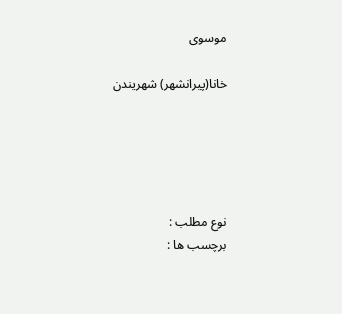موسوی

خانا(پیرانشهر) شهریندن





نوع مطلب :
برچسب ها :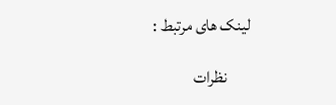لینک های مرتبط :

       نظرات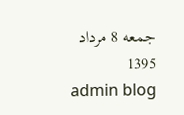جمعه 8 مرداد 1395
admin blog